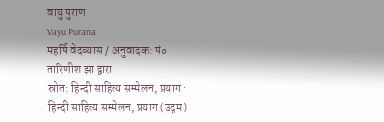वायु पुराण
Vayu Purana
महर्षि वेदव्यास / अनुवादक: पं० तारिणीश झा द्वारा
स्रोत: हिन्दी साहित्य सम्मेलन, प्रयाग · हिन्दी साहित्य सम्मेलन, प्रयाग (उद्गम)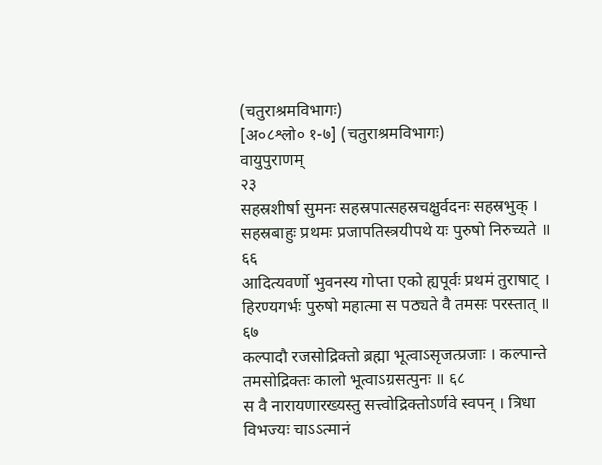(चतुराश्रमविभागः)
[अ०८श्लो० १-७] (चतुराश्रमविभागः)
वायुपुराणम्
२३
सहस्रशीर्षा सुमनः सहस्रपात्सहस्रचक्षुर्वदनः सहस्रभुक् ।
सहस्रबाहुः प्रथमः प्रजापतिस्त्रयीपथे यः पुरुषो निरुच्यते ॥ ६६
आदित्यवर्णो भुवनस्य गोप्ता एको ह्यपूर्वः प्रथमं तुराषाट् ।
हिरण्यगर्भः पुरुषो महात्मा स पठ्यते वै तमसः परस्तात् ॥ ६७
कल्पादौ रजसोद्रिक्तो ब्रह्मा भूत्वाऽसृजत्प्रजाः । कल्पान्ते तमसोद्रिक्तः कालो भूत्वाऽग्रसत्पुनः ॥ ६८
स वै नारायणारख्यस्तु सत्त्वोद्रिक्तोऽर्णवे स्वपन् । त्रिधा विभज्यः चाऽऽत्मानं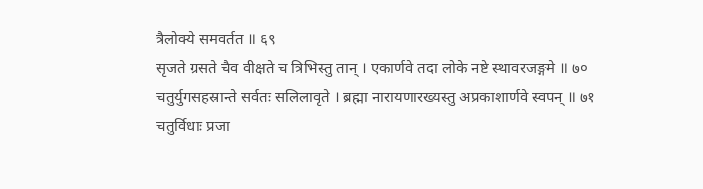त्रैलोक्ये समवर्तत ॥ ६९
सृजते ग्रसते चैव वीक्षते च त्रिभिस्तु तान् । एकार्णवे तदा लोके नष्टे स्थावरजङ्गमे ॥ ७०
चतुर्युगसहस्रान्ते सर्वतः सलिलावृते । ब्रह्मा नारायणारख्यस्तु अप्रकाशार्णवे स्वपन् ॥ ७१
चतुर्विधाः प्रजा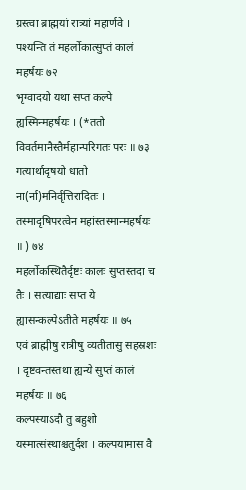ग्रस्त्वा ब्राह्मयां रात्र्यां महार्णवे । पश्यन्ति तं महर्लोकात्सुप्तं कालं महर्षयः ७२
भृग्वादयो यथा सप्त कल्पे ह्यस्मिन्महर्षयः । (*ततो विवर्तमानैस्तैर्महान्परिगतः परः ॥ ७३
गत्यार्थादृषयो धातो ना(र्ना)मनिर्वृत्तिरादितः । तस्मादृषिपरत्वेन महांस्तस्मान्महर्षयः ॥ ) ७४
महर्लोकस्थितैर्दृष्टः कालः सुप्तस्तदा च तैः । सत्याद्याः सप्त ये ह्यासन्कल्पेऽतीते महर्षयः ॥ ७५
एवं ब्राह्मीषु रात्रीषु व्यतीतासु सहस्रशः । दृष्टवन्तस्तथा ह्यन्ये सुप्तं कालं महर्षयः ॥ ७६
कल्पस्याऽदौ तु बहुशो यस्मात्संस्थाश्चतुर्दश । कल्पयामास वै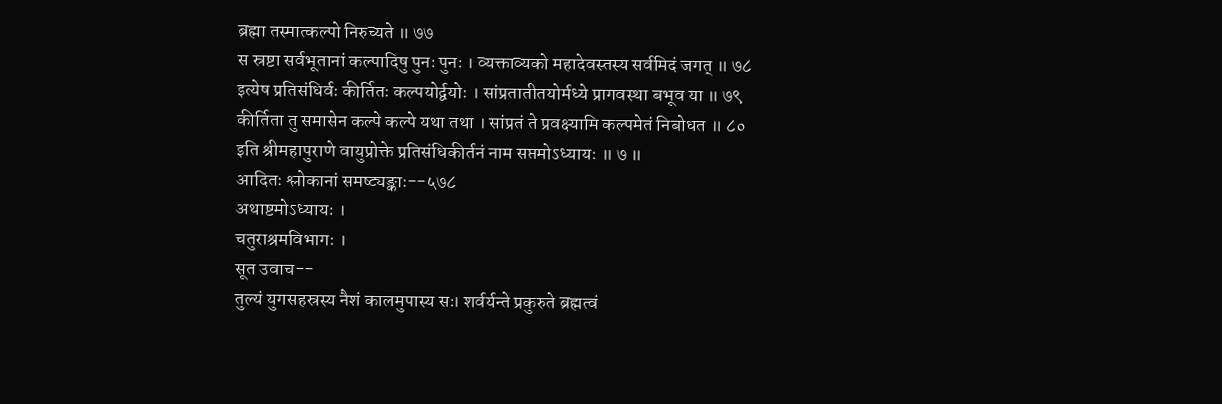ब्रह्मा तस्मात्कल्पो निरुच्यते ॥ ७७
स स्रष्टा सर्वभूतानां कल्पादिषु पुनः पुनः । व्यक्ताव्यको महादेवस्तस्य सर्वमिदं जगत् ॥ ७८
इत्येष प्रतिसंधिर्वः कीर्तितः कल्पयोर्द्वयोः । सांप्रतातीतयोर्मध्ये प्रागवस्था बभूव या ॥ ७९
कीर्तिता तु समासेन कल्पे कल्पे यथा तथा । सांप्रतं ते प्रवक्ष्यामि कल्पमेतं निबोधत ॥ ८०
इति श्रीमहापुराणे वायुप्रोक्ते प्रतिसंधिकीर्तनं नाम सप्तमोऽध्यायः ॥ ७ ॥
आदितः श्लोकानां समष्ट्यङ्काः--५७८
अथाष्टमोऽध्यायः ।
चतुराश्रमविभागः ।
सूत उवाच--
तुल्यं युगसहस्रस्य नैशं कालमुपास्य सः। शर्वर्यन्ते प्रकुरुते ब्रह्मत्वं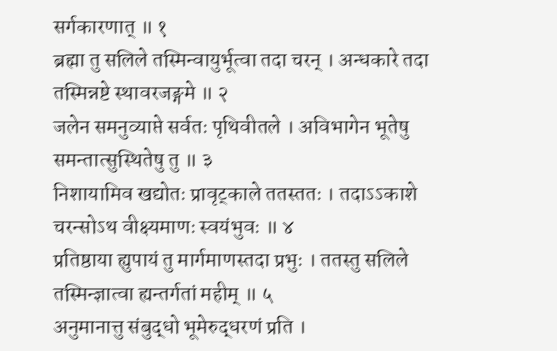सर्गकारणात् ॥ १
ब्रह्मा तु सलिले तस्मिन्वायुर्भूत्वा तदा चरन् । अन्धकारे तदा तस्मिन्नष्टे स्थावरजङ्गमे ॥ २
जलेन समनुव्याप्ते सर्वतः पृथिवीतले । अविभागेन भूतेषु समन्तात्सुस्थितेषु तु ॥ ३
निशायामिव खद्योतः प्रावृट्काले ततस्ततः । तदाऽऽकाशे चरन्सोऽथ वीक्ष्यमाणः स्वयंभुवः ॥ ४
प्रतिष्ठाया ह्युपायं तु मार्गमाणस्तदा प्रभुः । ततस्तु सलिले तस्मिन्ज्ञात्वा ह्यन्तर्गतां महीम् ॥ ५
अनुमानात्तु संबुद्धो भूमेरुद्धरणं प्रति ।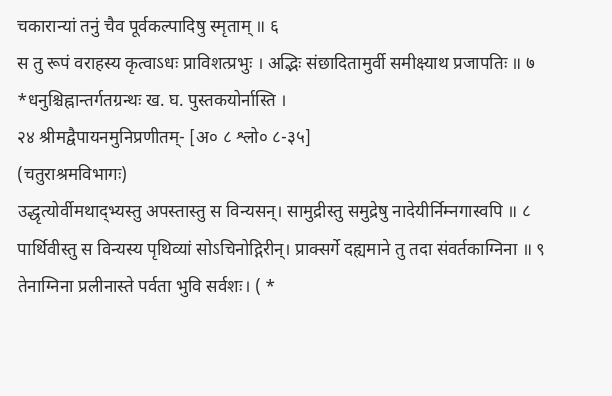चकारान्यां तनुं चैव पूर्वकल्पादिषु स्मृताम् ॥ ६
स तु रूपं वराहस्य कृत्वाऽधः प्राविशत्प्रभुः । अद्भिः संछादितामुर्वी समीक्ष्याथ प्रजापतिः ॥ ७
*धनुश्चिह्नान्तर्गतग्रन्थः ख. घ. पुस्तकयोर्नास्ति ।
२४ श्रीमद्वैपायनमुनिप्रणीतम्- [अ० ८ श्लो० ८-३५]
(चतुराश्रमविभागः)
उद्धृत्योर्वीमथाद्भ्यस्तु अपस्तास्तु स विन्यसन्। सामुद्रीस्तु समुद्रेषु नादेयीर्निम्नगास्वपि ॥ ८
पार्थिवीस्तु स विन्यस्य पृथिव्यां सोऽचिनोद्गिरीन्। प्राक्सर्गे दह्यमाने तु तदा संवर्तकाग्निना ॥ ९
तेनाग्निना प्रलीनास्ते पर्वता भुवि सर्वशः। ( *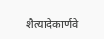शैत्यादेकार्णवे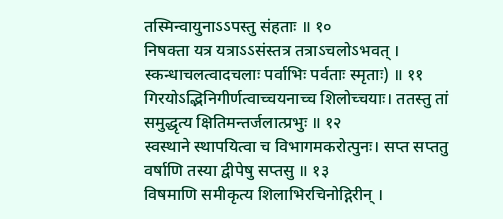तस्मिन्वायुनाऽऽपस्तु संहताः ॥ १०
निषक्ता यत्र यत्राऽऽसंस्तत्र तत्राऽचलोऽभवत् । स्कन्धाचलत्वादचलाः पर्वाभिः पर्वताः स्मृताः) ॥ ११
गिरयोऽद्भिनिगीर्णत्वाच्चयनाच्च शिलोच्चयाः। ततस्तु तां समुद्धृत्य क्षितिमन्तर्जलात्प्रभुः ॥ १२
स्वस्थाने स्थापयित्वा च विभागमकरोत्पुनः। सप्त सप्ततु वर्षाणि तस्या द्वीपेषु सप्तसु ॥ १३
विषमाणि समीकृत्य शिलाभिरचिनोद्गिरीन् ।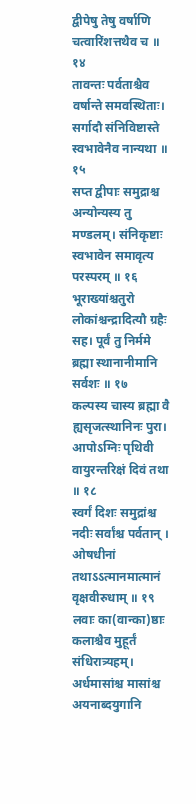द्वीपेषु तेषु वर्षाणि चत्वारिंशत्तथैव च ॥ १४
तावन्तः पर्वताश्चैव वर्षान्ते समवस्थिताः। सर्गादौ संनिविष्टास्ते स्वभावेनैव नान्यथा ॥ १५
सप्त द्वीपाः समुद्राश्च अन्योन्यस्य तु मण्डलम्। संनिकृष्टाः स्वभावेन समावृत्य परस्परम् ॥ १६
भूराख्यांश्चतुरो लोकांश्चन्द्रादित्यौ ग्रहैः सह। पूर्वं तु निर्ममे ब्रह्मा स्थानानीमानि सर्वशः ॥ १७
कल्पस्य चास्य ब्रह्मा वै ह्यसृजत्स्थानिनः पुरा। आपोऽग्निः पृथिवी वायुरन्तरिक्षं दिवं तथा ॥ १८
स्वर्गं दिशः समुद्रांश्च नदीः सर्वांश्च पर्वतान् । ओषधीनां तथाऽऽत्मानमात्मानं वृक्षवीरुधाम् ॥ १९
लवाः का(वान्का)ष्ठाः कलाश्चैव मुहूर्तं संधिरात्र्यहम्। अर्धमासांश्च मासांश्च अयनाब्दयुगानि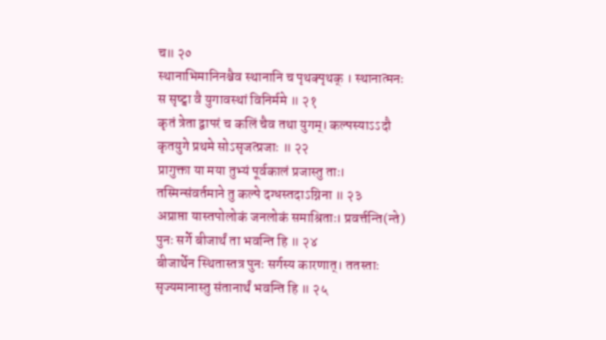च॥ २०
स्थानाभिमानिनश्चैव स्थानानि च पृथक्पृथक् । स्थानात्मनः स सृष्ट्वा वै युगावस्थां विनिर्ममे ॥ २१
कृतं त्रेता द्वापरं च कलिं चैव तथा युगम्। कल्पस्याऽऽदौ कृतयुगे प्रथमे सोऽसृजत्प्रजाः ॥ २२
प्रागुक्ता या मया तुभ्यं पूर्वकालं प्रजास्तु ताः। तस्मिन्संवर्तमाने तु कल्पे दग्धस्तदाऽग्निना ॥ २३
अप्राप्ता यास्तपोलोकं जनलोकं समाश्रिताः। प्रवर्त्तन्ति(न्ते) पुनः सर्गे बीजार्थं ता भवन्ति हि ॥ २४
बीजार्थेन स्थितास्तत्र पुनः सर्गस्य कारणात्। ततस्ताः सृज्यमानास्तु संतानार्थं भवन्ति हि ॥ २५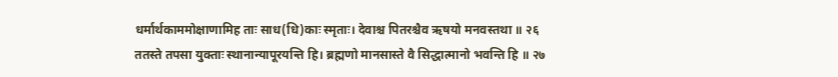धर्मार्थकाममोक्षाणामिह ताः साध(धि)काः स्मृताः। देवाश्च पितरश्चैव ऋषयो मनवस्तथा ॥ २६
ततस्ते तपसा युक्ताः स्थानान्यापूरयन्ति हि। ब्रह्मणो मानसास्ते वै सिद्धात्मानो भवन्ति हि ॥ २७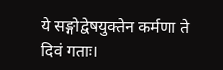ये सङ्गोद्वेषयुक्तेन कर्मणा ते दिवं गताः।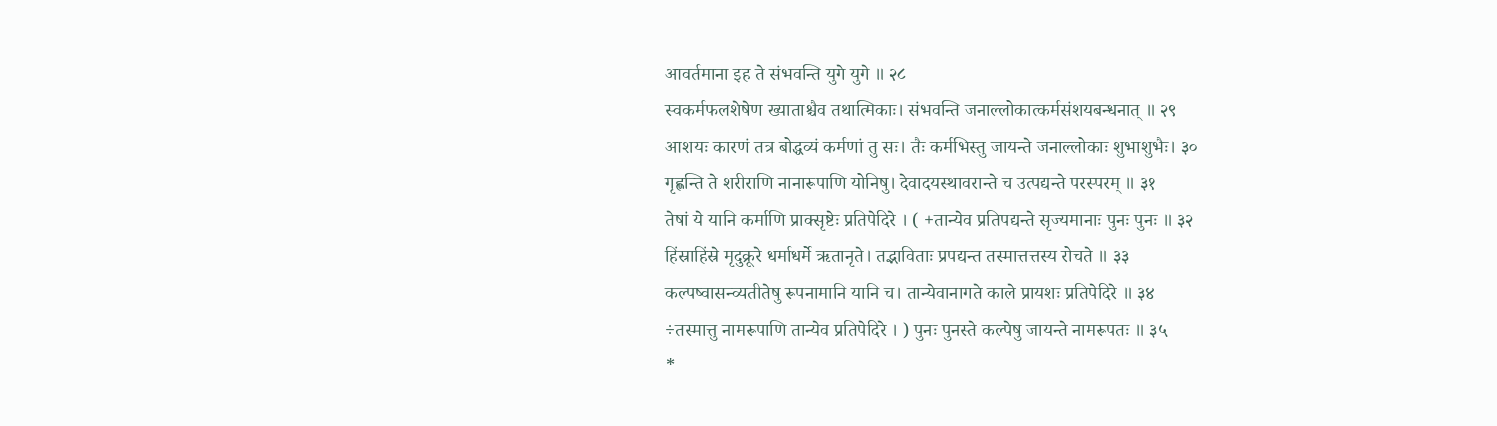आवर्तमाना इह ते संभवन्ति युगे युगे ॥ २८
स्वकर्मफलशेषेण ख्याताश्चैव तथात्मिकाः। संभवन्ति जनाल्लोकात्कर्मसंशयबन्धनात् ॥ २९
आशयः कारणं तत्र बोद्धव्यं कर्मणां तु सः। तैः कर्मभिस्तु जायन्ते जनाल्लोकाः शुभाशुभैः। ३०
गृह्णन्ति ते शरीराणि नानारूपाणि योनिषु। देवादयस्थावरान्ते च उत्पद्यन्ते परस्परम् ॥ ३१
तेषां ये यानि कर्माणि प्राक्सृष्टेः प्रतिपेदिरे । ( +तान्येव प्रतिपद्यन्ते सृज्यमानाः पुनः पुनः ॥ ३२
हिंस्राहिंस्रे मृदुक्रूरे धर्माधर्मे ऋतानृते। तद्भाविताः प्रपद्यन्त तस्मात्तत्तस्य रोचते ॥ ३३
कल्पष्वासन्व्यतीतेषु रूपनामानि यानि च। तान्येवानागते काले प्रायशः प्रतिपेदिरे ॥ ३४
÷तस्मात्तु नामरूपाणि तान्येव प्रतिपेदिरे । ) पुनः पुनस्ते कल्पेषु जायन्ते नामरूपतः ॥ ३५
*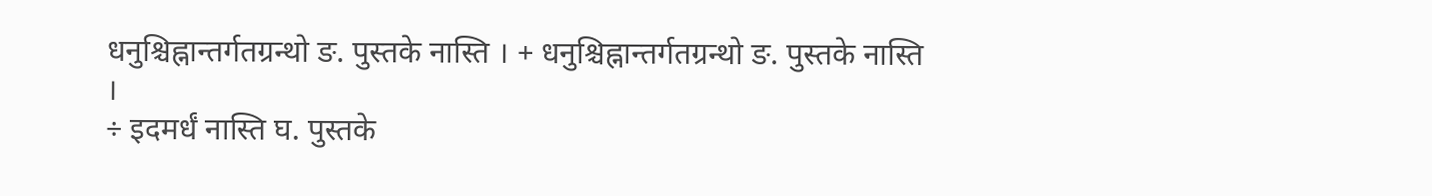धनुश्चिह्नान्तर्गतग्रन्थो ङ. पुस्तके नास्ति । + धनुश्चिह्नान्तर्गतग्रन्थो ङ. पुस्तके नास्ति ।
÷ इदमर्धं नास्ति घ. पुस्तके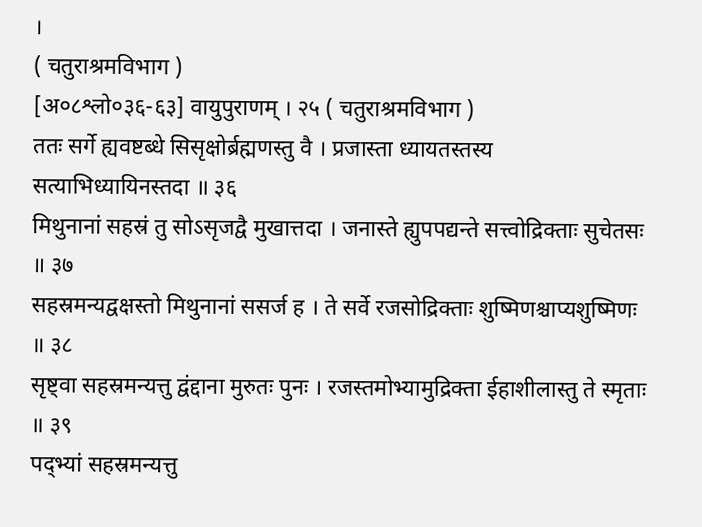।
( चतुराश्रमविभाग )
[अ०८श्लो०३६-६३] वायुपुराणम् । २५ ( चतुराश्रमविभाग )
ततः सर्गे ह्यवष्टब्धे सिसृक्षोर्ब्रह्मणस्तु वै । प्रजास्ता ध्यायतस्तस्य सत्याभिध्यायिनस्तदा ॥ ३६
मिथुनानां सहस्रं तु सोऽसृजद्वै मुखात्तदा । जनास्ते ह्युपपद्यन्ते सत्त्वोद्रिक्ताः सुचेतसः ॥ ३७
सहस्रमन्यद्वक्षस्तो मिथुनानां ससर्ज ह । ते सर्वे रजसोद्रिक्ताः शुष्मिणश्चाप्यशुष्मिणः ॥ ३८
सृष्ट्वा सहस्रमन्यत्तु द्वंद्दाना मुरुतः पुनः । रजस्तमोभ्यामुद्रिक्ता ईहाशीलास्तु ते स्मृताः ॥ ३९
पद्भ्यां सहस्रमन्यत्तु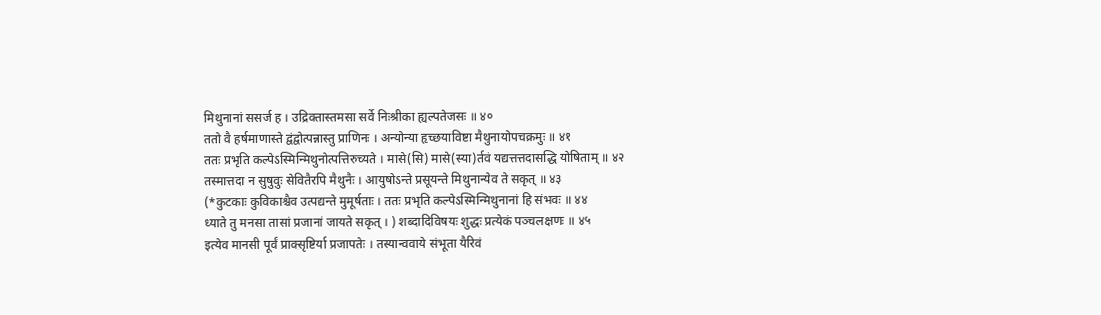मिथुनानां ससर्ज ह । उद्रिक्तास्तमसा सर्वे निःश्रीका ह्यल्पतेजसः ॥ ४०
ततो वै हर्षमाणास्ते द्वंद्वोत्पन्नास्तु प्राणिनः । अन्योन्या हृच्छयाविष्टा मैथुनायोपचक्रमुः ॥ ४१
ततः प्रभृति कल्पेऽस्मिन्मिथुनोत्पत्तिरुच्यते । मासे(सि) मासे(स्या)र्तवं यद्यत्तत्तदासद्धि योषिताम् ॥ ४२
तस्मात्तदा न सुषुवुः सेवितैरपि मैथुनैः । आयुषोऽन्ते प्रसूयन्ते मिथुनान्येव ते सकृत् ॥ ४३
(*कुटकाः कुविकाश्चैव उत्पद्यन्ते मुमूर्षताः । ततः प्रभृति कल्पेऽस्मिन्मिथुनानां हि संभवः ॥ ४४
ध्याते तु मनसा तासां प्रजानां जायते सकृत् । ) शब्दादिविषयः शुद्धः प्रत्येकं पञ्चलक्षणः ॥ ४५
इत्येव मानसी पूर्वं प्राक्सृष्टिर्या प्रजापतेः । तस्यान्ववाये संभूता यैरिवं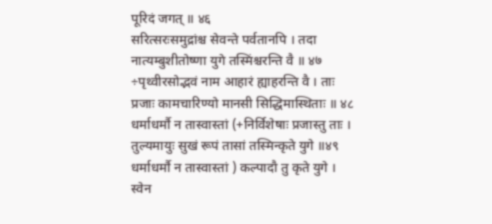पूरिदं जगत् ॥ ४६
सरित्सरःसमुद्रांश्च सेवन्ते पर्वतानपि । तदा नात्यम्बुशीतोष्णा युगे तस्मिंश्चरन्ति वै ॥ ४७
÷पृथ्वीरसोद्भवं नाम आहारं ह्याहरन्ति वै । ताः प्रजाः कामचारिण्यो मानसी सिद्धिमास्थिताः ॥ ४८
धर्माधर्मौ न तास्वास्तां (+निर्विशेषाः प्रजास्तु ताः । तुल्यमायुः सुखं रूपं तासां तस्मिन्कृते युगे ॥४९
धर्माधर्मौ न तास्वास्तां ) कल्पादौ तु कृते युगे । स्वेन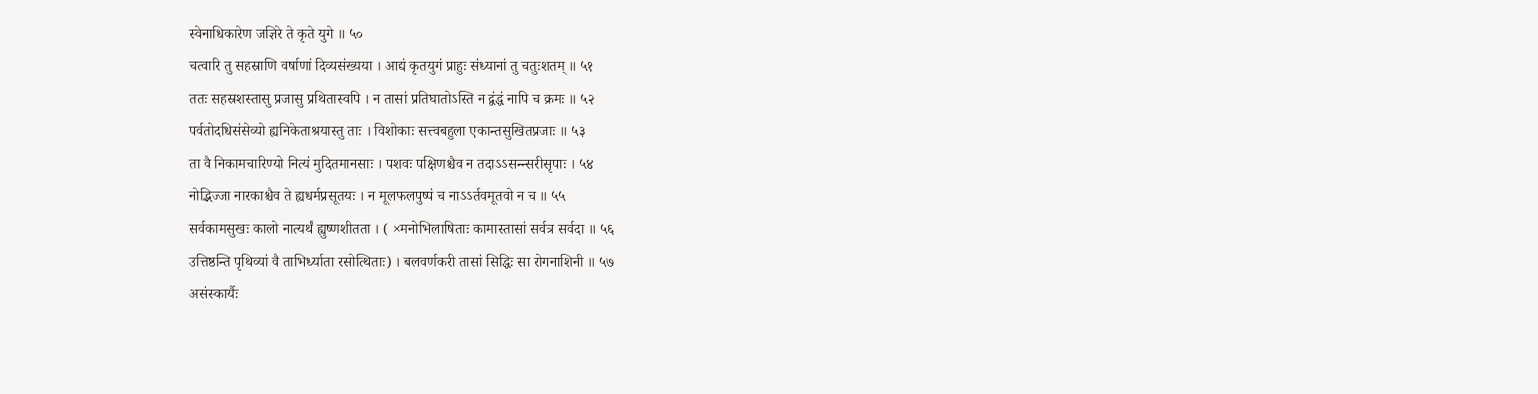स्वेनाधिकारेण जज्ञिरे ते कृते युगे ॥ ५०
चत्वारि तु सहस्राणि वर्षाणां दिव्यसंख्यया । आद्यं कृतयुगं प्राहुः संध्यानां तु चतुःशतम् ॥ ५१
ततः सहस्रशस्तासु प्रजासु प्रथितास्वपि । न तासां प्रतिघातोऽस्ति न द्वंद्धं नापि च क्रमः ॥ ५२
पर्वतोदधिसंसेव्यो ह्यनिकेताश्रयास्तु ताः । विशोकाः सत्त्वबहुला एकान्तसुखितप्रजाः ॥ ५३
ता वै निकामचारिण्यो नित्यं मुदितमानसाः । पशवः पक्षिणश्चैव न तदाऽऽसन्न्सरीसृपाः । ५४
नोद्भिज्जा नारकाश्चैव ते ह्यधर्मप्रसूतयः । न मूलफलपुष्पं च नाऽऽर्तवमूतवो न च ॥ ५५
सर्वकामसुखः कालो नात्यर्थं ह्युष्णशीतता । ( ×मनोभिलाषिताः कामास्तासां सर्वत्र सर्वदा ॥ ५६
उत्तिष्ठन्ति पृथिव्यां वै ताभिर्ध्याता रसोत्थिताः) । बलवर्णकरी तासां सिद्धिः सा रोगनाशिनी ॥ ५७
असंस्कार्यैः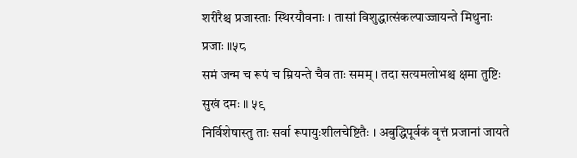शरीरैश्च प्रजास्ताः स्थिरयौवनाः । तासां विशुद्धात्संकल्पाज्जायन्ते मिथुनाः प्रजाः ॥५८
समं जन्म च रूपं च म्रियन्ते चैव ताः समम् । तदा सत्यमलोभश्च क्षमा तुष्टिः सुखं दमः ॥ ५९
निर्विशेषास्तु ताः सर्वा रूपायुःशीलचेष्टितैः । अबुद्धिपूर्वकं वृत्तं प्रजानां जायते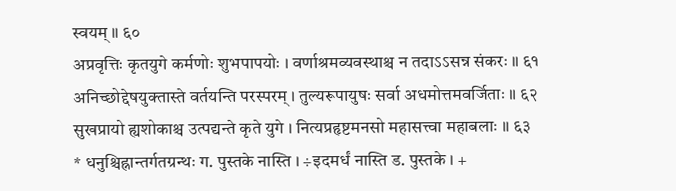स्वयम् ॥ ६०
अप्रवृत्तिः कृतयुगे कर्मणोः शुभपापयोः । वर्णाश्रमव्यवस्थाश्च न तदाऽऽसन्न संकरः ॥ ६१
अनिच्छोद्देषयुक्तास्ते वर्तयन्ति परस्परम् । तुल्यरूपायुषः सर्वा अधमोत्तमवर्जिताः ॥ ६२
सुखप्रायो ह्यशोकाश्च उत्पद्यन्ते कृते युगे । नित्यप्रहृष्टमनसो महासत्त्वा महाबलाः ॥ ६३
* धनुश्चिह्नान्तर्गतग्रन्थः ग. पुस्तके नास्ति । ÷इदमर्धं नास्ति ड. पुस्तके । +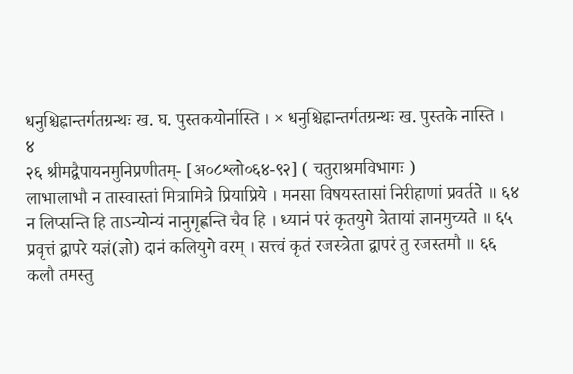धनुश्चिह्नान्तर्गतग्रन्थः ख. घ. पुस्तकयोर्नास्ति । × धनुश्चिह्नान्तर्गतग्रन्थः ख. पुस्तके नास्ति ।
४
२६ श्रीमद्वैपायनमुनिप्रणीतम्- [अ०८श्लो०६४-९२] ( चतुराश्रमविभागः )
लाभालाभौ न तास्वास्तां मित्रामित्रे प्रियाप्रिये । मनसा विषयस्तासां निरीहाणां प्रवर्तते ॥ ६४
न लिप्सन्ति हि ताऽन्योन्यं नानुगृह्णन्ति चैव हि । ध्यानं परं कृतयुगे त्रेतायां ज्ञानमुच्यते ॥ ६५
प्रवृत्तं द्वापरे यज्ञं(ज्ञो) दानं कलियुगे वरम् । सत्त्वं कृतं रजस्त्रेता द्वापरं तु रजस्तमौ ॥ ६६
कलौ तमस्तु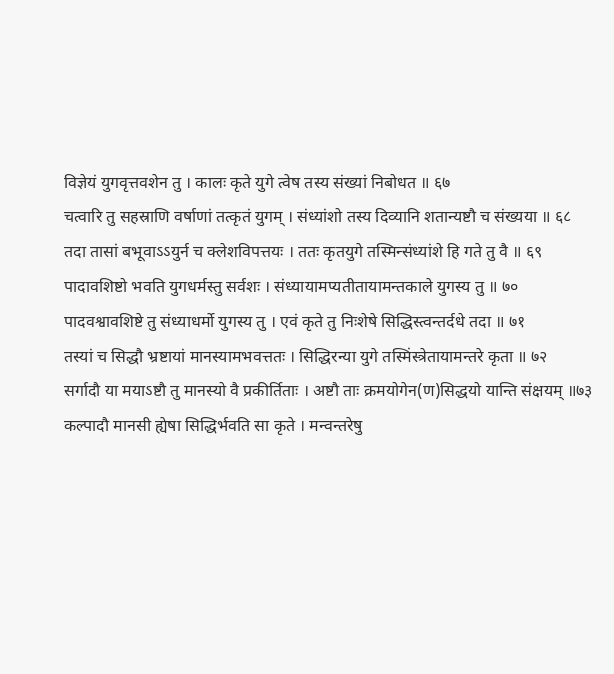विज्ञेयं युगवृत्तवशेन तु । कालः कृते युगे त्वेष तस्य संख्यां निबोधत ॥ ६७
चत्वारि तु सहस्राणि वर्षाणां तत्कृतं युगम् । संध्यांशो तस्य दिव्यानि शतान्यष्टौ च संख्यया ॥ ६८
तदा तासां बभूवाऽऽयुर्न च क्लेशविपत्तयः । ततः कृतयुगे तस्मिन्संध्यांशे हि गते तु वै ॥ ६९
पादावशिष्टो भवति युगधर्मस्तु सर्वशः । संध्यायामप्यतीतायामन्तकाले युगस्य तु ॥ ७०
पादवश्वावशिष्टे तु संध्याधर्मो युगस्य तु । एवं कृते तु निःशेषे सिद्धिस्त्वन्तर्दधे तदा ॥ ७१
तस्यां च सिद्धौ भ्रष्टायां मानस्यामभवत्ततः । सिद्धिरन्या युगे तस्मिंस्त्रेतायामन्तरे कृता ॥ ७२
सर्गादौ या मयाऽष्टौ तु मानस्यो वै प्रकीर्तिताः । अष्टौ ताः क्रमयोगेन(ण)सिद्धयो यान्ति संक्षयम् ॥७३
कल्पादौ मानसी ह्येषा सिद्धिर्भवति सा कृते । मन्वन्तरेषु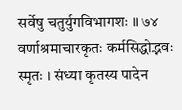सर्वेषु चतुर्युगविभागशः ॥ ७४
वर्णाश्रमाचारकृतः कर्मसिद्धोद्भवः स्मृतः । संध्या कृतस्य पादेन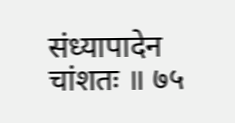संध्यापादेन चांशतः ॥ ७५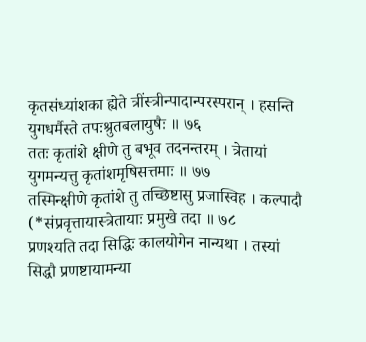कृतसंध्यांशका ह्येते त्रींस्त्रीन्पादान्परस्परान् । हसन्ति युगधर्मैस्ते तपःश्रुतबलायुषैः ॥ ७६
ततः कृतांशे क्षीणे तु बभूव तदनन्तरम् । त्रेतायां युगमन्यत्तु कृतांशमृषिसत्तमाः ॥ ७७
तस्मिन्क्षीणे कृतांशे तु तच्छिष्टासु प्रजास्विह । कल्पादौ (*संप्रवृत्तायास्त्रेतायाः प्रमुखे तदा ॥ ७८
प्रणश्यति तदा सिद्धिः कालयोगेन नान्यथा । तस्यां सिद्धौ प्रणष्टायामन्या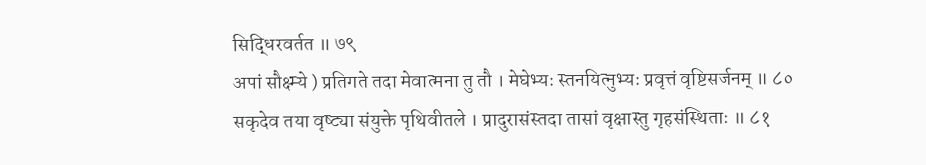सिद्धिरवर्तत ॥ ७९
अपां सौक्ष्म्ये ) प्रतिगते तदा मेवात्मना तु तौ । मेघेभ्यः स्तनयित्नुभ्यः प्रवृत्तं वृष्टिसर्जनम् ॥ ८०
सकृदेव तया वृष्ट्या संयुक्ते पृथिवीतले । प्रादुरासंस्तदा तासां वृक्षास्तु गृहसंस्थिताः ॥ ८१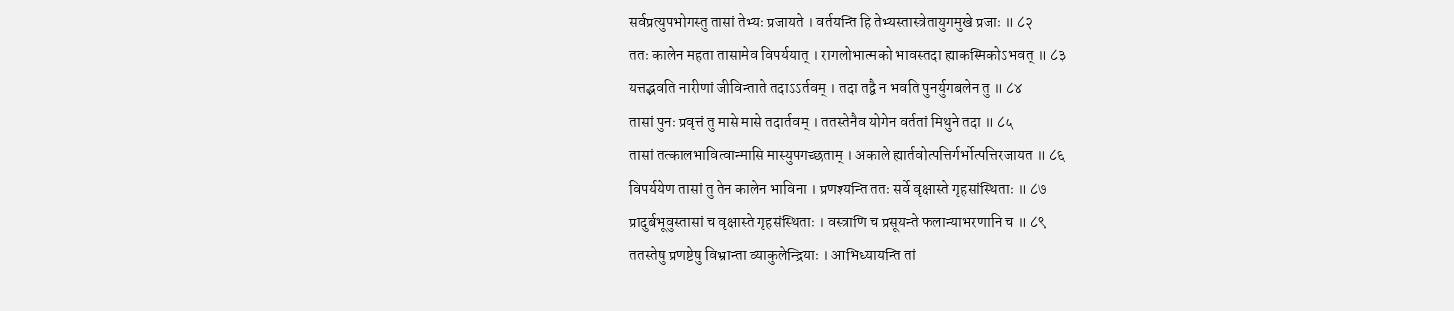सर्वप्रत्युपभोगस्तु तासां तेभ्यः प्रजायते । वर्तयन्ति हि तेभ्यस्तास्त्रेतायुगमुखे प्रजाः ॥ ८२
ततः कालेन महता तासामेव विपर्ययात् । रागलोभात्मको भावस्तदा ह्याकस्मिकोऽभवत् ॥ ८३
यत्तद्भवति नारीणां जीविन्ताते तदाऽऽर्तवम् । तदा तद्वै न भवति पुनर्युगबलेन तु ॥ ८४
तासां पुनः प्रवृत्तं तु मासे मासे तदार्तवम् । ततस्तेनैव योगेन वर्ततां मिथुने तदा ॥ ८५
तासां तत्कालभावित्वान्मासि मास्युपगच्छताम् । अकाले ह्यार्तवोत्पत्तिर्गर्भोत्पत्तिरजायत ॥ ८६
विपर्ययेण तासां तु तेन कालेन भाविना । प्रणश्यन्ति ततः सर्वे वृक्षास्ते गृहसांस्थिताः ॥ ८७
प्रादुर्बभूवुस्तासां च वृक्षास्ते गृहसंस्थिताः । वस्त्राणि च प्रसूयन्ते फलान्याभरणानि च ॥ ८९
ततस्तेषु प्रणष्टेषु विभ्रान्ता व्याकुलेन्द्रियाः । आभिध्यायन्ति तां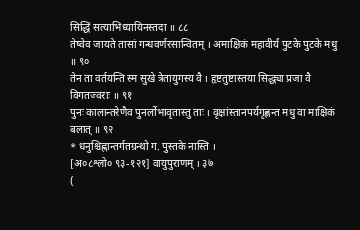सिद्धिं सत्याभिध्यायिनस्तदा ॥ ८८
तेष्वेव जायते तासां गन्धवर्णरसान्वितम् । अमाक्षिकं महावीर्यं पुटके पुटके मधु ॥ ९०
तेन ता वर्तयन्ति स्म सुखे त्रेतायुगस्य वै । हृष्टतुष्टास्तया सिद्ध्या प्रजा वै विगतज्वराः ॥ ९१
पुनः कालान्तरेणैव पुनर्लोभावृतास्तु ताः । वृक्षांस्तानपर्यगृह्णन्त मधु वा माक्षिकं बलात् ॥ ९२
* धनुश्चिह्नान्तर्गतग्रन्थो ग. पुस्तके नास्ति ।
[अ०८श्लो० ९३-१२१] वायुपुराणम् । ३७
(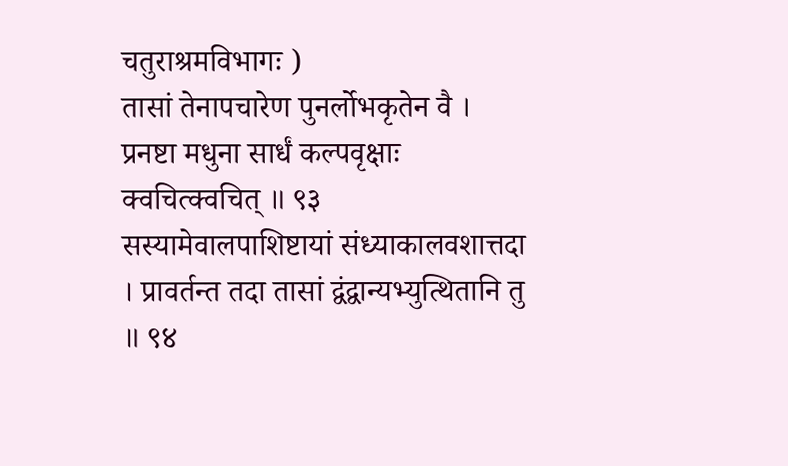चतुराश्रमविभागः )
तासां तेनापचारेण पुनर्लोभकृतेन वै । प्रनष्टा मधुना सार्धं कल्पवृक्षाः क्वचित्क्वचित् ॥ ९३
सस्यामेवालपाशिष्टायां संध्याकालवशात्तदा । प्रावर्तन्त तदा तासां द्वंद्वान्यभ्युत्थितानि तु ॥ ९४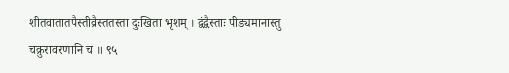शीतवातातपैस्तीव्रैस्ततस्ता दुःखिता भृशम् । द्वंद्वैस्ताः पीड्यमानास्तु चक्रुरावरणानि च ॥ ९५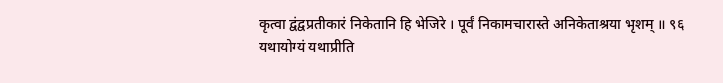कृत्वा द्वंद्वप्रतीकारं निकेतानि हि भेजिरे । पूर्वं निकामचारास्ते अनिकेताश्रया भृशम् ॥ ९६
यथायोग्यं यथाप्रीति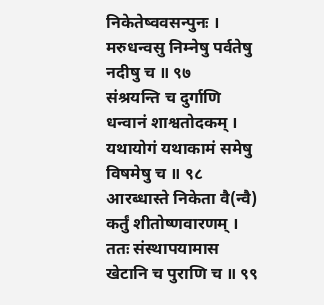निकेतेष्ववसन्पुनः । मरुधन्वसु निम्नेषु पर्वतेषु नदीषु च ॥ ९७
संश्रयन्ति च दुर्गाणि धन्वानं शाश्वतोदकम् । यथायोगं यथाकामं समेषु विषमेषु च ॥ ९८
आरब्धास्ते निकेता वै(न्वै) कर्तुं शीतोष्णवारणम् । ततः संस्थापयामास खेटानि च पुराणि च ॥ ९९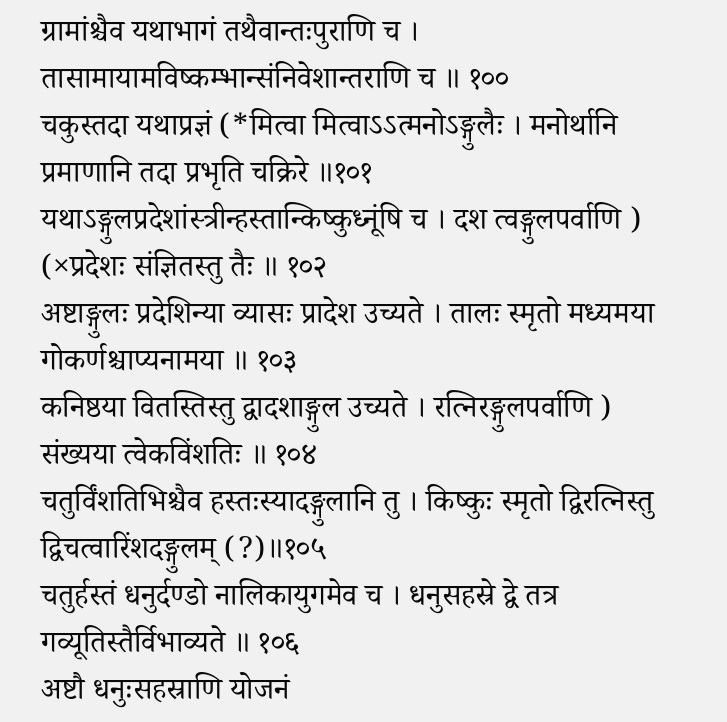ग्रामांश्चैव यथाभागं तथैवान्तःपुराणि च । तासामायामविष्कम्भान्संनिवेशान्तराणि च ॥ १००
चकुस्तदा यथाप्रज्ञं (*मित्वा मित्वाऽऽत्मनोऽङ्गुलैः । मनोर्थानि प्रमाणानि तदा प्रभृति चक्रिरे ॥१०१
यथाऽङ्गुलप्रदेशांस्त्रीन्हस्तान्किष्कुध्नूंषि च । दश त्वङ्गुलपर्वाणि ) (×प्रदेशः संज्ञितस्तु तैः ॥ १०२
अष्टाङ्गुलः प्रदेशिन्या व्यासः प्रादेश उच्यते । तालः स्मृतो मध्यमया गोकर्णश्चाप्यनामया ॥ १०३
कनिष्ठया वितस्तिस्तु द्वादशाङ्गुल उच्यते । रत्निरङ्गुलपर्वाणि ) संख्यया त्वेकविंशतिः ॥ १०४
चतुर्विंशतिभिश्चैव हस्तःस्यादङ्गुलानि तु । किष्कुः स्मृतो द्विरत्निस्तु द्विचत्वारिंशदङ्गुलम् (?)॥१०५
चतुर्हस्तं धनुर्दण्डो नालिकायुगमेव च । धनुसहस्रे द्वे तत्र गव्यूतिस्तैर्विभाव्यते ॥ १०६
अष्टौ धनुःसहस्राणि योजनं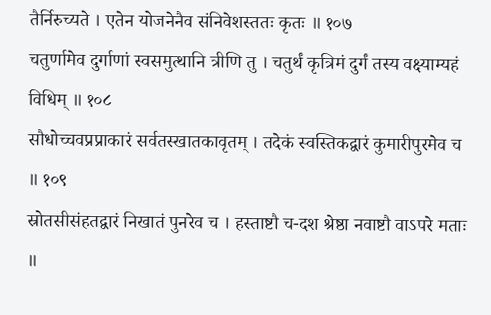तैर्निरुच्यते । एतेन योजनेनैव संनिवेशस्ततः कृतः ॥ १०७
चतुर्णामेव दुर्गाणां स्वसमुत्थानि त्रीणि तु । चतुर्थं कृत्रिमं दुर्गं तस्य वक्ष्याम्यहं विधिम् ॥ १०८
सौधोच्चवप्रप्राकारं सर्वतस्खातकावृतम् । तदेकं स्वस्तिकद्वारं कुमारीपुरमेव च ॥ १०९
स्रोतसीसंहतद्वारं निखातं पुनरेव च । हस्ताष्टौ च-दश श्रेष्ठा नवाष्टौ वाऽपरे मताः ॥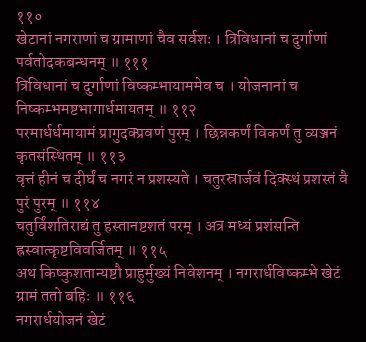११०
खेटानां नगराणां च ग्रामाणां चैव सर्वशः । त्रिविधानां च दुर्गाणां पर्वतोदकबन्धनम् ॥ १११
त्रिविधानां च दुर्गाणां विष्कम्भायाममेव च । योजनानां च निष्कम्भमष्टभागार्धमायतम् ॥ ११२
परमार्धर्धमायामं प्रागुदक्प्रवणं पुरम् । छिन्नकर्णं विकर्णं तु व्यञ्जनं कृतसंस्थितम् ॥ ११३
वृत्तं हीनं च दीर्घं च नगरं न प्रशस्यते । चतुरस्रार्जवं दिक्स्थं प्रशस्तं वै पुरं पुरम् ॥ ११४
चतुर्विंशतिराद्यं तु हस्तानष्टशतं परम् । अत्र मध्यं प्रशंसन्ति ह्रस्वात्कृष्टविवर्जितम् ॥ ११५
अथ किष्कुशतान्यष्टौ प्राहुर्मुख्यं निवेशनम् । नगरार्धविष्कम्भे खेटं ग्रामं ततो बहिः ॥ ११६
नगरार्धयोजनं खेटं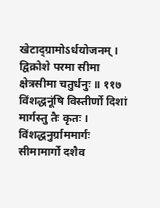खेटाद्ग्रामोऽर्धयोजनम् । द्विक्रोशे परमा सीमा क्षेत्रसीमा चतुर्धनुः ॥ ११७
विंशद्धनूंषि विस्तीर्णो दिशां मार्गस्तु तैः कृतः । विंशद्धनुर्ग्राममार्गः सीमामार्गो दशैव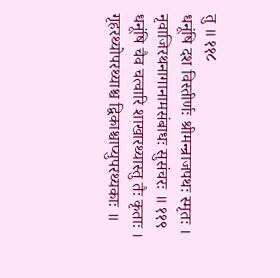तु ॥ ११८
धनूंषि दश विस्तीर्णः श्रीमन्न्राजपथः स्मृतः । नृवाजिरथनागानामसंबाधः सुसंचरः ॥ ११९
धनूंषि चैव चत्वारि शाखारथ्यास्तु तैः कृताः । गृहरथ्योपरथ्याश्च द्विकाश्चाप्युपरथ्यकाः ॥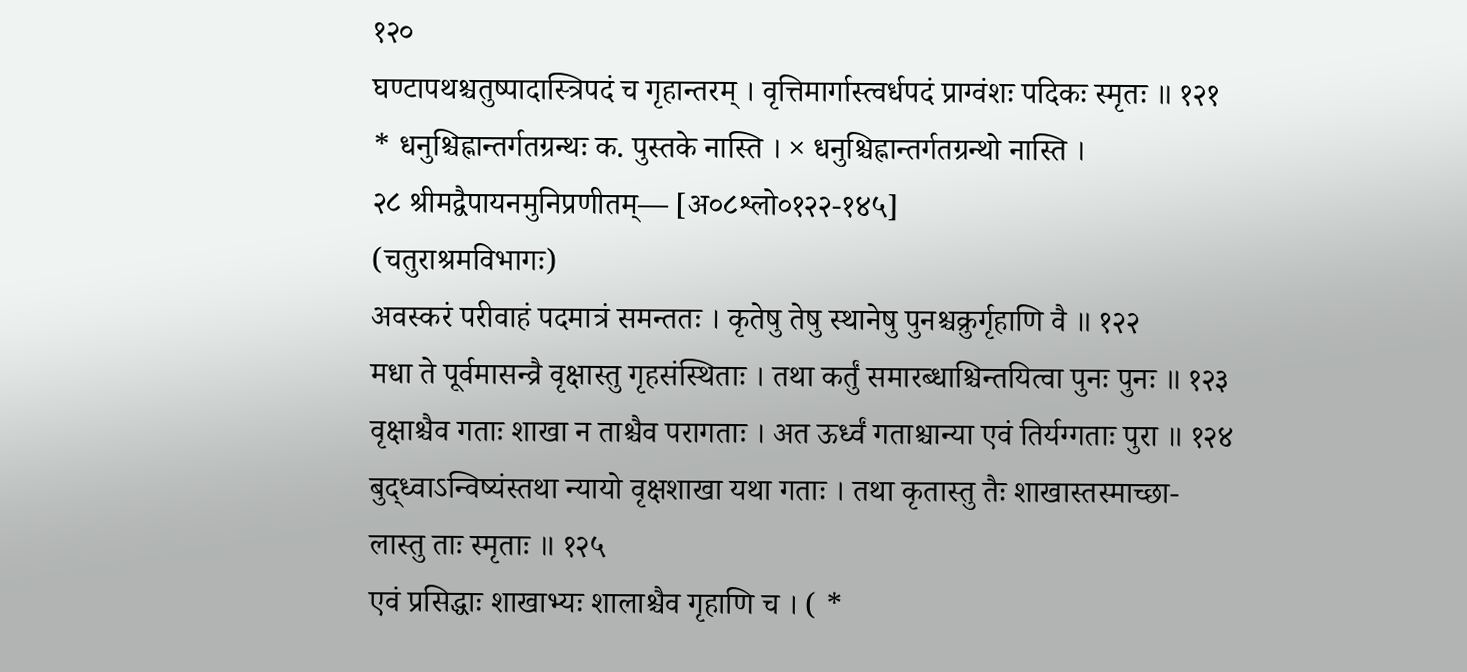१२०
घण्टापथश्चतुष्पादास्त्रिपदं च गृहान्तरम् । वृत्तिमार्गास्त्वर्धपदं प्राग्वंशः पदिकः स्मृतः ॥ १२१
* धनुश्चिह्नान्तर्गतग्रन्थः क. पुस्तके नास्ति । × धनुश्चिह्नान्तर्गतग्रन्थो नास्ति ।
२८ श्रीमद्वैपायनमुनिप्रणीतम्— [अ०८श्लो०१२२-१४५]
(चतुराश्रमविभागः)
अवस्करं परीवाहं पदमात्रं समन्ततः । कृतेषु तेषु स्थानेषु पुनश्चक्रुर्गृहाणि वै ॥ १२२
मधा ते पूर्वमासन्व्रै वृक्षास्तु गृहसंस्थिताः । तथा कर्तुं समारब्धाश्चिन्तयित्वा पुनः पुनः ॥ १२३
वृक्षाश्चैव गताः शाखा न ताश्चैव परागताः । अत ऊर्ध्वं गताश्चान्या एवं तिर्यग्गताः पुरा ॥ १२४
बुद्ध्वाऽन्विष्यंस्तथा न्यायो वृक्षशाखा यथा गताः । तथा कृतास्तु तैः शाखास्तस्माच्छा-
लास्तु ताः स्मृताः ॥ १२५
एवं प्रसिद्धाः शाखाभ्यः शालाश्चैव गृहाणि च । ( *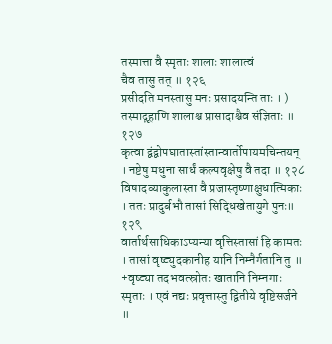तस्मात्ता वै स्मृताः शालाः शालात्वं
चैव तासु तत् ॥ १२६
प्रसीदति मनस्तासु मनः प्रसादयन्ति ताः । ) तस्माद्गृहाणि शालाश्च प्रासादाश्चैव संज्ञिताः ॥ १२७
कृत्वा द्वंद्वोपघातास्तांस्तान्वार्तोपायमचिन्तयन् । नष्टेषु मधुना सार्धं कल्पवृक्षेषु वै तदा ॥ १२८
विषादव्याकुलास्ता वै प्रजास्तृष्णाक्षुधात्मिकाः । ततः प्रादुर्बभौ तासां सिद्धिखेतायुगे पुनः॥ १२९
वार्तार्थसाधिकाऽप्यन्या वृत्तिस्तासां हि कामतः । तासां वृष्ट्युदकानीह यानि निम्नैर्गतानि तु ॥
+वृष्ट्या तदभवत्स्रोतः खातानि निम्नगाः स्मृताः । एवं नद्यः प्रवृत्तास्तु द्वितीये वृष्टिसर्जने ॥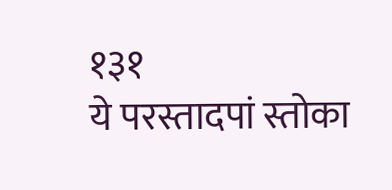१३१
ये परस्तादपां स्तोका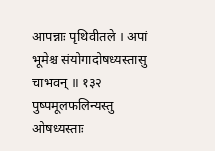आपन्नाः पृथिवीतले । अपां भूमेश्च संयोगादोषध्यस्तासु चाभवन् ॥ १३२
पुष्पमूलफलिन्यस्तु ओषध्यस्ताः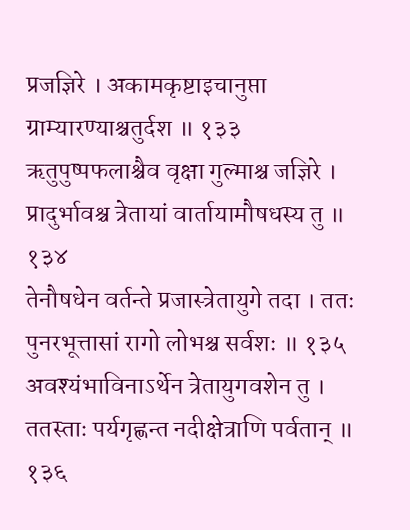प्रजज्ञिरे । अकामकृष्टाइचानुप्ता ग्राम्यारण्याश्चतुर्दश ॥ १३३
ऋतुपुष्पफलाश्चैव वृक्षा गुल्माश्च जज्ञिरे । प्रादुर्भावश्च त्रेतायां वार्तायामौषधस्य तु ॥ १३४
तेनौषधेन वर्तन्ते प्रजास्त्रेतायुगे तदा । ततः पुनरभूत्तासां रागो लोभश्च सर्वशः ॥ १३५
अवश्यंभाविनाऽर्थेन त्रेतायुगवशेन तु । ततस्ताः पर्यगृह्णन्त नदीक्षेत्राणि पर्वतान् ॥ १३६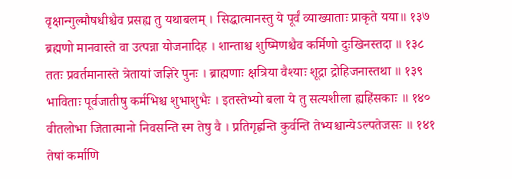वृक्षान्गुल्मौषधीश्चैव प्रसह्य तु यथाबलम् । सिद्धात्मानस्तु ये पूर्वं व्याख्याताः प्राकृते यया॥ १३७
ब्रह्मणो मानवास्ते वा उत्पन्ना योजनादिह । शान्ताश्च शुष्मिणश्चैव कर्मिणो दुःखिनस्तदा ॥ १३८
ततः प्रवर्तमानास्ते त्रेतायां जज्ञिरे पुनः । ब्राह्मणाः क्षत्रिया वैश्याः शूद्रा द्रोहिजनास्तथा ॥ १३९
भाविताः पूर्वजातीषु कर्मभिश्च शुभाशुभैः । इतस्तेभ्यो बला ये तु सत्यशीला ह्यहिंसकाः ॥ १४०
वीतलोभा जितात्मानो निवसन्ति स्म तेषु वै । प्रतिगृह्णन्ति कुर्वन्ति तेभ्यश्चान्येऽल्पतेजसः ॥ १४१
तेषां कर्माणि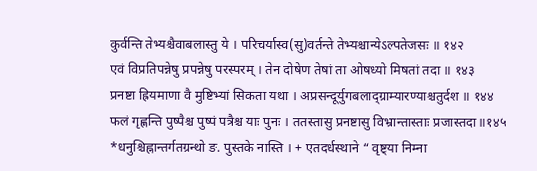कुर्वन्ति तेभ्यश्चैवाबलास्तु ये । परिचर्यास्व(सु)वर्तन्ते तेभ्यश्चान्येऽल्पतेजसः ॥ १४२
एवं विप्रतिपन्नेषु प्रपन्नेषु परस्परम् । तेन दोषेण तेषां ता ओषध्यो मिषतां तदा ॥ १४३
प्रनष्टा ह्रियमाणा वै मुष्टिभ्यां सिकता यथा । अप्रसन्दूर्युगबलाद्ग्राम्यारण्याश्चतुर्दश ॥ १४४
फलं गृह्णन्ति पुष्पैश्च पुष्पं पत्रैश्च याः पुनः । ततस्तासु प्रनष्टासु विभ्रान्तास्ताः प्रजास्तदा॥१४५
*धनुश्चिह्नान्तर्गतग्रन्थो ङ. पुस्तके नास्ति । + एतदर्धस्थाने “ वृष्ट्या निम्ना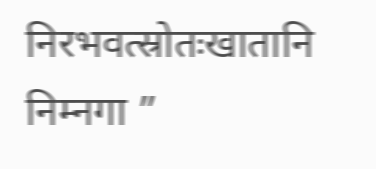निरभवत्स्रोतःखातानि निम्नगा ”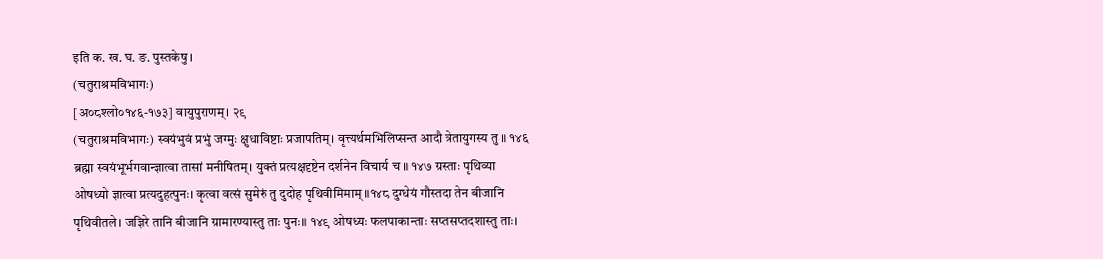इति क. ख. घ. ङ. पुस्तकेषु ।
(चतुराश्रमविभागः)
[अ०८श्लो०१४६-१७३] वायुपुराणम्। २९
(चतुराश्रमविभागः) स्वयंभुवं प्रभुं जग्मुः क्षुधाविष्टाः प्रजापतिम्। वृत्त्यर्थमभिलिप्सन्त आदौ त्रेतायुगस्य तु ॥ १४६ ब्रह्मा स्वयंभूर्भगवान्ज्ञात्वा तासां मनीषितम्। युक्तं प्रत्यक्षदृष्टेन दर्शनेन विचार्य च ॥ १४७ ग्रस्ताः पृथिव्या ओषध्यो ज्ञात्वा प्रत्यदुहत्पुनः। कृत्वा वत्सं सुमेरुं तु दुदोह पृथिवीमिमाम् ॥१४८ दुग्धेयं गौस्तदा तेन बीजानि पृथिवीतले। जज्ञिरे तानि बीजानि ग्रामारण्यास्तु ताः पुनः॥ १४९ ओषध्यः फलपाकान्ताः सप्तसप्तदशास्तु ताः।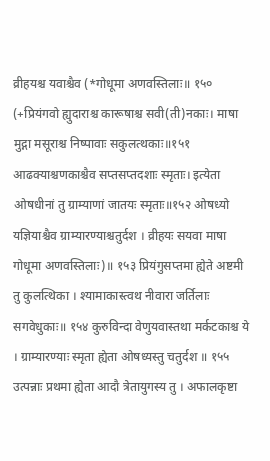व्रीहयश्च यवाश्चैव (*गोधूमा अणवस्तिलाः॥ १५० (+प्रियंगवो ह्युदाराश्च कारूषाश्च सवी(ती)नकाः। माषा मुद्गा मसूराश्च निष्पावाः सकुलत्थकाः॥१५१ आढक्याश्चणकाश्चैव सप्तसप्तदशाः स्मृताः। इत्येता ओषधीनां तु ग्राम्याणां जातयः स्मृताः॥१५२ ओषध्यो यज्ञियाश्चैव ग्राम्यारण्याश्चतुर्दश । व्रीहयः सयवा माषा गोधूमा अणवस्तिलाः)॥ १५३ प्रियंगुसप्तमा ह्येते अष्टमी तु कुलत्थिका । श्यामाकास्त्वथ नीवारा जर्तिलाः सगवेधुकाः॥ १५४ कुरुविन्दा वेणुयवास्तथा मर्कटकाश्च ये । ग्राम्यारण्याः स्मृता ह्येता ओषध्यस्तु चतुर्दश ॥ १५५ उत्पन्नाः प्रथमा ह्येता आदौ त्रेतायुगस्य तु । अफालकृष्टा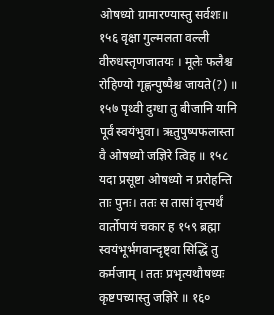ओषध्यो ग्रामारण्यास्तु सर्वशः॥ १५६ वृक्षा गुल्मलता वल्ली वीरुधस्तृणजातयः । मूलेः फलैश्च रोहिण्यो गृह्णन्पुष्पैश्च जायते(?) ॥ १५७ पृथ्वी दुग्धा तु बीजानि यानि पूर्वं स्वयंभुवा। ऋतुपुष्पफलास्ता वै ओषध्यो जज्ञिरे त्विह ॥ १५८ यदा प्रसूष्टा ओषध्यो न प्ररोहन्ति ताः पुनः। ततः स तासां वृत्त्यर्थं वार्तोपायं चकार ह १५९ ब्रह्मा स्वयंभूर्भगवान्दृष्ट्वा सिद्धिं तु कर्मजाम् । ततः प्रभृत्यथौषध्यः कृष्टपच्यास्तु जज्ञिरे ॥ १६०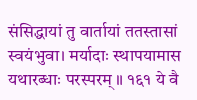संसिद्धायां तु वार्तायां ततस्तासां स्वयंभुवा। मर्यादाः स्थापयामास यथारब्धाः परस्परम् ॥ १६१ ये वै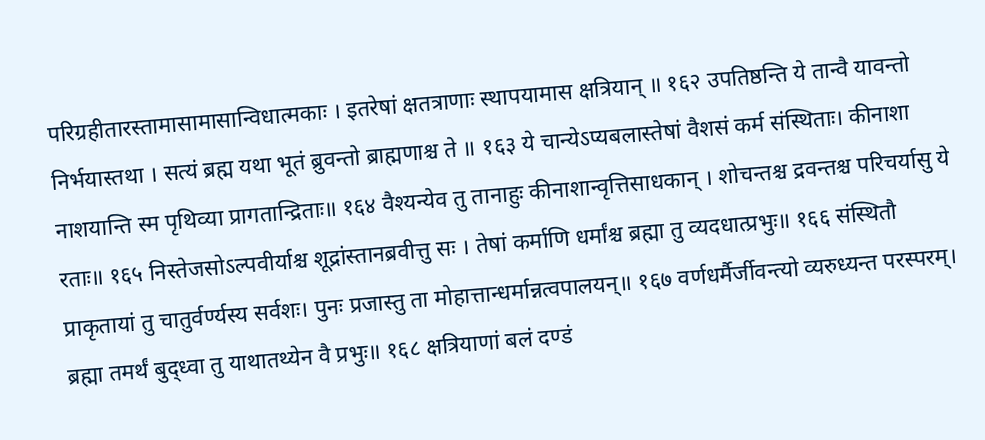परिग्रहीतारस्तामासामासान्विधात्मकाः । इतरेषां क्षतत्राणाः स्थापयामास क्षत्रियान् ॥ १६२ उपतिष्ठन्ति ये तान्वै यावन्तो निर्भयास्तथा । सत्यं ब्रह्म यथा भूतं ब्रुवन्तो ब्राह्मणाश्च ते ॥ १६३ ये चान्येऽप्यबलास्तेषां वैशसं कर्म संस्थिताः। कीनाशा नाशयान्ति स्म पृथिव्या प्रागतान्द्रिताः॥ १६४ वैश्यन्येव तु तानाहुः कीनाशान्वृत्तिसाधकान् । शोचन्तश्च द्रवन्तश्च परिचर्यासु ये रताः॥ १६५ निस्तेजसोऽल्पवीर्याश्च शूद्रांस्तानब्रवीत्तु सः । तेषां कर्माणि धर्मांश्च ब्रह्मा तु व्यदधात्प्रभुः॥ १६६ संस्थितौ प्राकृतायां तु चातुर्वर्ण्यस्य सर्वशः। पुनः प्रजास्तु ता मोहात्तान्धर्मान्नत्वपालयन्॥ १६७ वर्णधर्मैर्जीवन्त्यो व्यरुध्यन्त परस्परम्। ब्रह्मा तमर्थं बुद्ध्वा तु याथातथ्येन वै प्रभुः॥ १६८ क्षत्रियाणां बलं दण्डं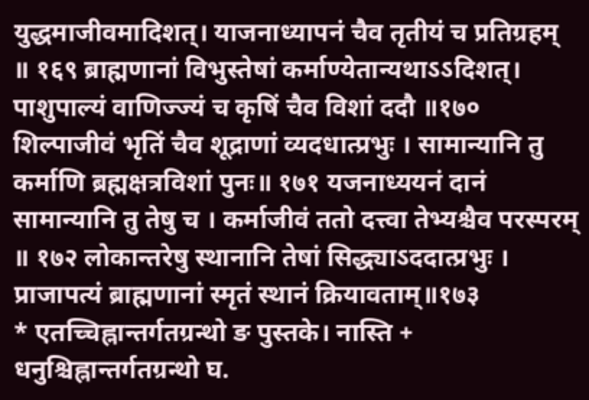युद्धमाजीवमादिशत्। याजनाध्यापनं चैव तृतीयं च प्रतिग्रहम् ॥ १६९ ब्राह्मणानां विभुस्तेषां कर्माण्येतान्यथाऽऽदिशत्। पाशुपाल्यं वाणिज्ज्यं च कृषिं चैव विशां ददौ ॥१७० शिल्पाजीवं भृतिं चैव शूद्राणां व्यदधात्प्रभुः । सामान्यानि तु कर्माणि ब्रह्मक्षत्रविशां पुनः॥ १७१ यजनाध्ययनं दानं सामान्यानि तु तेषु च । कर्माजीवं ततो दत्त्वा तेभ्यश्चैव परस्परम् ॥ १७२ लोकान्तरेषु स्थानानि तेषां सिद्ध्याऽददात्प्रभुः । प्राजापत्यं ब्राह्मणानां स्मृतं स्थानं क्रियावताम्॥१७३
* एतच्चिह्नान्तर्गतग्रन्थो ङ पुस्तके। नास्ति + धनुश्चिह्नान्तर्गतग्रन्थो घ.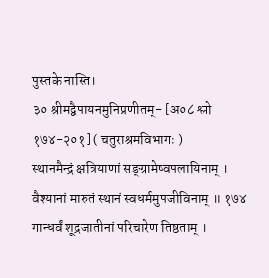पुस्तके नास्ति।
३० श्रीमद्वैपायनमुनिप्रणीतम्- [अ०८ श्लो १७४-२०१] ( चतुराश्रमविभागः )
स्थानमैन्द्रं क्षत्रियाणां सङ्ग्रामेष्वपलायिनाम् । वैश्यानां मारुतं स्थानं स्वधर्ममुपजीविनाम् ॥ १७४ गान्धर्वं शूद्रजातीनां परिचारेण तिष्ठताम् ।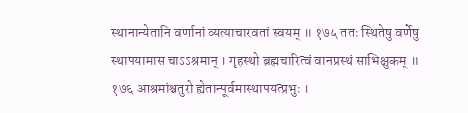स्थानान्येतानि वर्णानां व्यत्याचारवतां स्वयम् ॥ १७५ ततः स्थितेषु वर्णेषु स्थापयामास चाऽऽश्रमान् । गृहस्थो ब्रह्मचारित्वं वानप्रस्थं साभिक्षुकम् ॥ १७६ आश्रमांश्चतुरो ह्येतान्पूर्वमास्थापयत्प्रभुः ।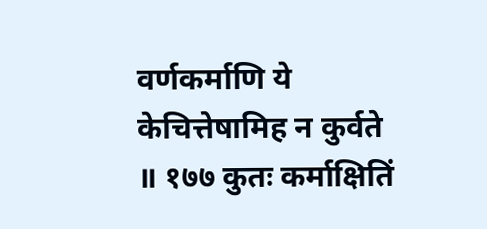वर्णकर्माणि ये केचित्तेषामिह न कुर्वते ॥ १७७ कुतः कर्माक्षितिं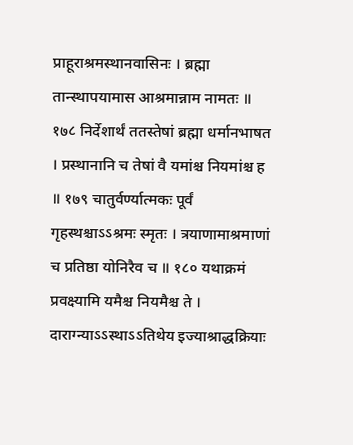प्राहूराश्रमस्थानवासिनः । ब्रह्मा तान्स्थापयामास आश्रमान्नाम नामतः ॥ १७८ निर्देशार्थं ततस्तेषां ब्रह्मा धर्मानभाषत । प्रस्थानानि च तेषां वै यमांश्च नियमांश्च ह ॥ १७९ चातुर्वर्ण्यात्मकः पूर्वं गृहस्थश्चाऽऽश्रमः स्मृतः । त्रयाणामाश्रमाणां च प्रतिष्ठा योनिरैव च ॥ १८० यथाक्रमं प्रवक्ष्यामि यमैश्च नियमैश्च ते । दाराग्न्याऽऽस्थाऽऽतिथेय इज्याश्राद्धक्रियाः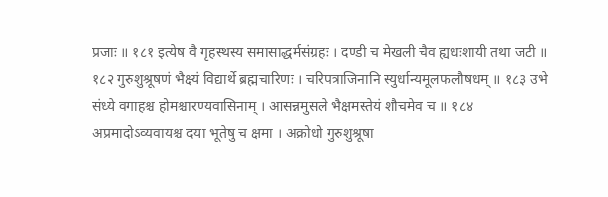प्रजाः ॥ १८१ इत्येष वै गृहस्थस्य समासाद्धर्मसंग्रहः । दण्डी च मेखली चैव ह्यधःशायी तथा जटी ॥ १८२ गुरुशुश्रूषणं भैक्ष्यं विद्यार्थे ब्रह्मचारिणः । चरिपत्राजिनानि स्युर्धान्यमूलफलौषधम् ॥ १८३ उभे संध्ये वगाहश्च होमश्चारण्यवासिनाम् । आसन्नमुसले भैक्षमस्तेयं शौचमेव च ॥ १८४ अप्रमादोऽव्यवायश्च दया भूतेषु च क्षमा । अक्रोधो गुरुशुश्रूषा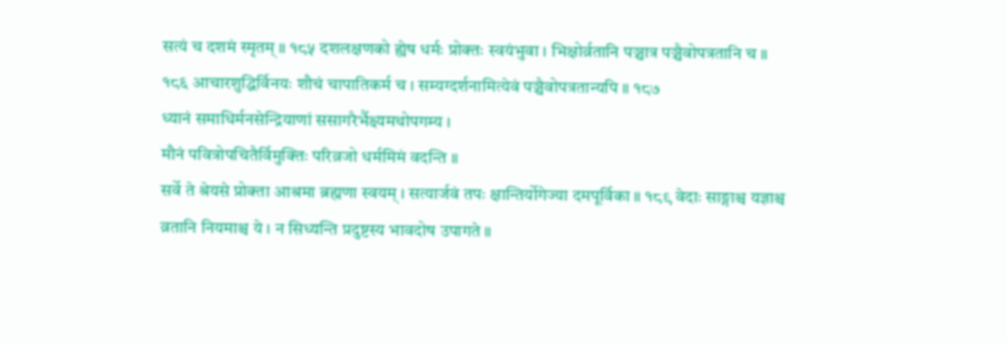सत्यं च दशमं स्मृतम् ॥ १८५ दशलक्षणको ह्येष धर्मः प्रोक्तः स्वयंभुवा । भिक्षोर्व्रतानि पञ्चात्र पञ्चैवोपत्रतानि च ॥ १८६ आचारशुद्धिर्विनयः शौचं चापातिकर्म च । सम्यग्दर्शनामित्येवं पञ्चैवोपत्रतान्यपि ॥ १८७
ध्यानं समाधिर्मनसेन्द्रियाणां ससागरैर्भैक्ष्यमथोपगम्य ।
मौनं पवित्रोपचितैर्विमुक्तिः परिव्रजो धर्ममिमं वदन्ति ॥
सर्वे ते श्रेयसे प्रोक्ता आश्रमा ब्रह्मणा स्वयम् । सत्यार्जवं तपः क्षान्तिर्योगेज्या दमपूर्विका ॥ १८९ वेदाः साङ्गाश्च यज्ञाश्च व्रतानि नियमाश्च ये । न सिध्यन्ति प्रदुष्टस्य भावदोष उपागते ॥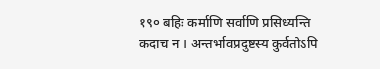१९० बहिः कर्माणि सर्वाणि प्रसिध्यन्ति कदाच न । अन्तर्भावप्रदुष्टस्य कुर्वतोऽपि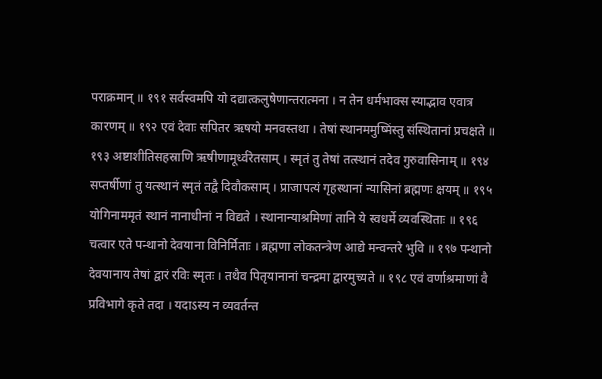पराक्रमान् ॥ १९१ सर्वस्वमपि यो दद्यात्कलुषेणान्तरात्मना । न तेन धर्मभाक्स स्याद्भाव एवात्र कारणम् ॥ १९२ एवं देवाः सपितर ऋषयो मनवस्तथा । तेषां स्थानममुष्मिंस्तु संस्थितानां प्रचक्षते ॥ १९३ अष्टाशीतिसहस्राणि ऋषीणामूर्ध्वरेतसाम् । स्मृतं तु तेषां तत्स्थानं तदेव गुरुवासिनाम् ॥ १९४ सप्तर्षीणां तु यत्स्थानं स्मृतं तद्वै दिवौकसाम् । प्राजापत्यं गृहस्थानां न्यासिनां ब्रह्मणः क्षयम् ॥ १९५ योगिनाममृतं स्थानं नानाधीनां न विद्यते । स्थानान्याश्रमिणां तानि ये स्वधर्मे व्यवस्थिताः ॥ १९६ चत्वार एते पन्थानो देवयाना विनिर्मिताः । ब्रह्मणा लोकतन्त्रेण आद्ये मन्वन्तरे भुवि ॥ १९७ पन्थानो देवयानाय तेषां द्वारं रविः स्मृतः । तथैव पितृयानानां चन्द्रमा द्वारमुच्यते ॥ १९८ एवं वर्णाश्रमाणां वै प्रविभागे कृते तदा । यदाऽस्य न व्यवर्तन्त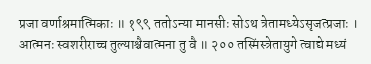प्रजा वर्णाश्रमात्मिकाः ॥ १९९ ततोऽन्या मानसीः सोऽथ त्रेतामध्येऽसृजत्प्रजाः । आत्मनः स्वशरीराच्च तुल्याश्चैवात्मना तु वै ॥ २०० तस्मिंस्त्रेतायुगे त्वाद्ये मध्यं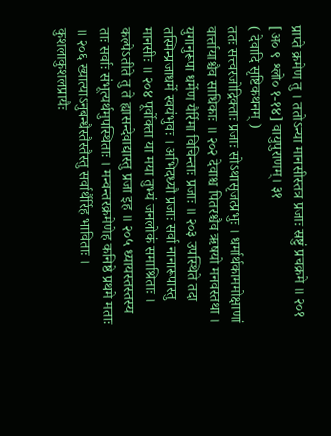प्राप्ते क्रमेण तु । ततोऽन्या मानसीस्तत्र प्रजाः स्रष्टुं प्रचक्रमे ॥ २०१
[अ० ९ श्लो० १-१४] वायुपुराणम्। ३१
( देवादि सृष्टिकथनम् )
ततः सत्त्वरजोद्रिक्ताः प्रजाः सोऽथासृजत्प्रभुः । धर्मार्थकाममोक्षाणां वार्त्तायाश्चैव साधिकाः ॥ २०२ देवाश्च पितरश्चैव ऋषयो मनवस्तथा । युगानुरूपा धर्मेण यैर्रिमा विचिन्ताः प्रजाः ॥ २०३ उपस्थिते तदा तस्मिन्प्रजाधर्मे स्वयंभुवः । अभिदध्यौ प्रजाः सर्वा नानारूपास्तु मानसीः ॥ २०४ पूर्वोक्ता या मया तुभ्यं जनलोकं समाश्रिताः । कल्पेऽतीते तु ते ह्यासन्देवाद्यास्तु प्रजा इह ॥ २०५ ध्यायस्तस्तस्य ताः सर्वाः संभूत्यर्थमुपस्थिताः । मन्वन्तरक्रमेणेह कनिष्ठे प्रथमे मताः ॥ २०६ ख्यात्याऽनुबन्धैस्तैस्तैस्तु सर्वार्थैर्रिह भाविताः । कुशलाकुशलप्रायैः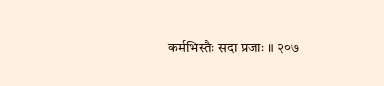कर्मभिस्तैः सदा प्रजाः ॥ २०७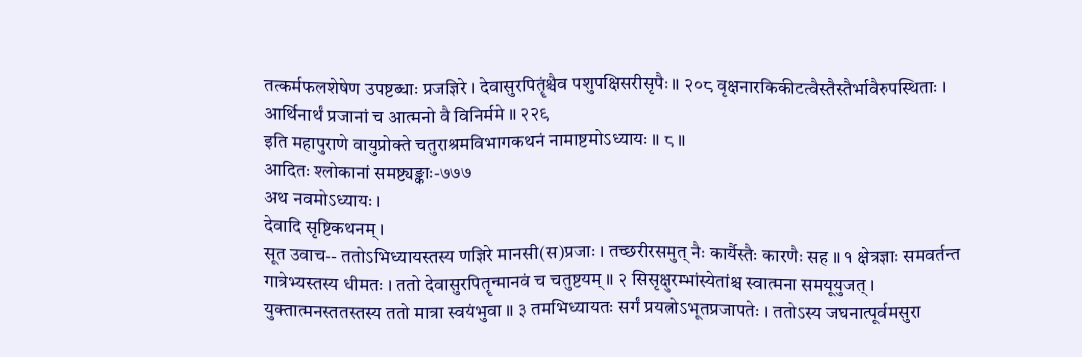तत्कर्मफलशेषेण उपष्टब्धाः प्रजज्ञिरे । देवासुरपितॄंश्चैव पशुपक्षिसरीसृपैः ॥ २०८ वृक्षनारकिकीटत्वैस्तैस्तैर्भावैरुपस्थिताः । आर्थिनार्थं प्रजानां च आत्मनो वै विनिर्ममे ॥ २२९
इति महापुराणे वायुप्रोक्ते चतुराश्रमविभागकथनं नामाष्टमोऽध्यायः ॥ ८ ॥
आदितः श्लोकानां समष्ट्यङ्काः-७७७
अथ नवमोऽध्यायः ।
देवादि सृष्टिकथनम् ।
सूत उवाच-- ततोऽभिध्यायस्तस्य णज्ञिरे मानसी(स)प्रजाः । तच्छरीरसमुत् नैः कार्यैस्तैः कारणैः सह ॥ १ क्षेत्रज्ञाः समवर्तन्त गात्रेभ्यस्तस्य धीमतः । ततो देवासुरपितॄन्मानवं च चतुष्टयम् ॥ २ सिसृक्षुरम्भांस्येतांश्च स्वात्मना समयूयुजत् । युक्तात्मनस्ततस्तस्य ततो मात्रा स्वयंभुवा ॥ ३ तमभिध्यायतः सर्गं प्रयत्नोऽभूतप्रजापतेः । ततोऽस्य जघनात्पूर्वमसुरा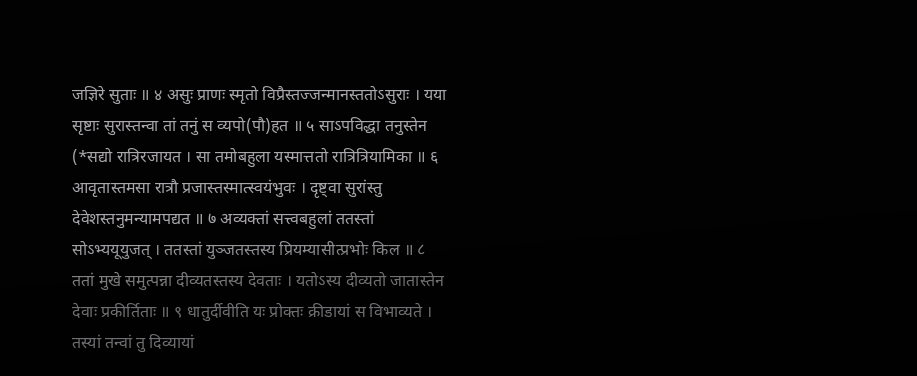जज्ञिरे सुताः ॥ ४ असुः प्राणः स्मृतो विप्रैस्तज्जन्मानस्ततोऽसुराः । यया सृष्टाः सुरास्तन्वा तां तनुं स व्यपो(पौ)हत ॥ ५ साऽपविद्धा तनुस्तेन (*सद्यो रात्रिरजायत । सा तमोबहुला यस्मात्ततो रात्रित्रियामिका ॥ ६ आवृतास्तमसा रात्रौ प्रजास्तस्मात्स्वयंभुवः । दृष्ट्वा सुरांस्तु देवेशस्तनुमन्यामपद्यत ॥ ७ अव्यक्तां सत्त्वबहुलां ततस्तां सोऽभ्ययूयुजत् । ततस्तां युञ्जतस्तस्य प्रियम्यासीत्प्रभोः किल ॥ ८ ततां मुखे समुत्पन्ना दीव्यतस्तस्य देवताः । यतोऽस्य दीव्यतो जातास्तेन देवाः प्रकीर्तिताः ॥ ९ धातुर्दीवीति यः प्रोक्तः क्रीडायां स विभाव्यते । तस्यां तन्वां तु दिव्यायां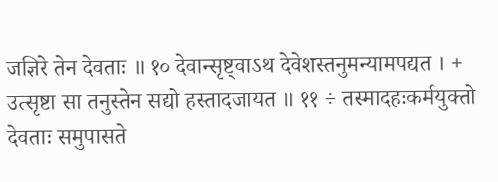जज्ञिरे तेन देवताः ॥ १० देवान्सृष्ट्वाऽथ देवेशस्तनुमन्यामपद्यत । + उत्सृष्टा सा तनुस्तेन सद्यो हस्तादजायत ॥ ११ ÷ तस्मादहःकर्मयुक्तो देवताः समुपासते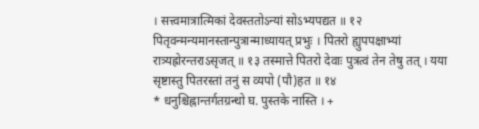। सत्त्वमात्रात्मिकां देवस्ततोऽन्यां सोऽभ्यपद्यत ॥ १२ पितृवन्मन्यमानस्तान्पुत्रान्माध्यायत् प्रभुः । पितरो ह्युपपक्षाभ्यां रात्र्यह्रोरन्तराऽसृजत् ॥ १३ तस्मात्ते पितरो देवाः पुत्रत्वं तेन तेषु तत् । यया सृष्टास्तु पितरस्तां तनुं स व्यपो (पौ)हत ॥ १४
* धनुश्चिह्नान्तर्गतग्रन्थो घ. पुस्तके नास्ति । +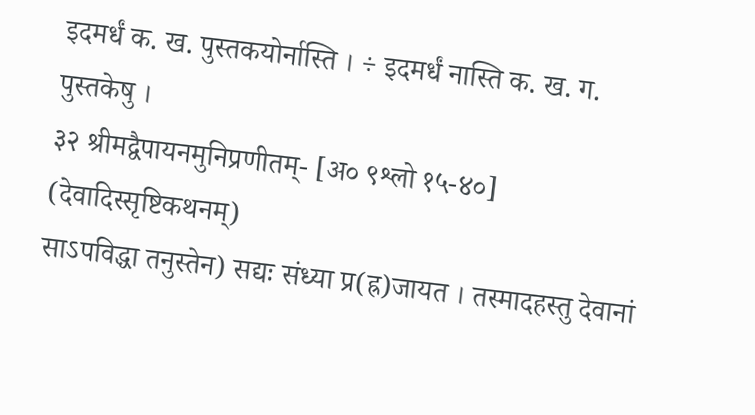इदमर्धं क. ख. पुस्तकयोर्नास्ति । ÷ इदमर्धं नास्ति क. ख. ग. पुस्तकेषु ।
३२ श्रीमद्वैपायनमुनिप्रणीतम्- [अ० ९श्लो १५-४०] (देवादिस्सृष्टिकथनम्)
साऽपविद्धा तनुस्तेन) सद्यः संध्या प्र(ह्र)जायत । तस्मादहस्तु देवानां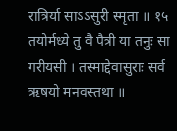रात्रिर्या साऽऽसुरी स्मृता ॥ १५ तयोर्मध्ये तु वै पैत्री या तनुः सा गरीयसी । तस्माद्देवासुराः सर्व ऋषयो मनवस्तथा ॥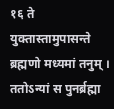१६ ते युक्तास्तामुपासन्ते ब्रह्मणो मध्यमां तनुम् । ततोऽन्यां स पुनर्ब्रह्मा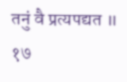तनुं वै प्रत्यपद्यत ॥ १७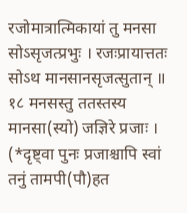रजोमात्रात्मिकायां तु मनसा सोऽसृजत्प्रभुः । रजःप्रायात्ततः सोऽथ मानसानसृजत्सुतान् ॥ १८ मनसस्तु ततस्तस्य मानसा(स्यो) जज्ञिरे प्रजाः । (*दृष्ट्वा पुनः प्रजाश्चापि स्वां तनुं तामपी(पौ)हत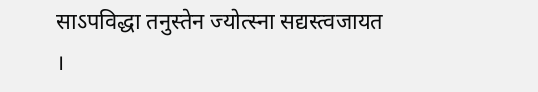साऽपविद्धा तनुस्तेन ज्योत्स्ना सद्यस्त्वजायत ।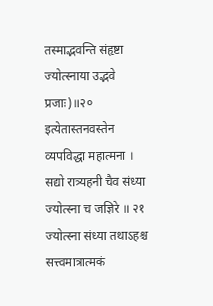तस्माद्भवन्ति संहृष्टा ज्योत्स्नाया उद्भवे प्रजाः)॥२० इत्येतास्तनवस्तेन व्यपविद्धा महात्मना । सद्यो रात्र्यहनी चैव संध्या ज्योत्स्ना च जज्ञिरे ॥ २१ ज्योत्स्ना संध्या तथाऽहश्च सत्त्वमात्रात्मकं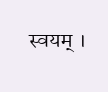स्वयम् ।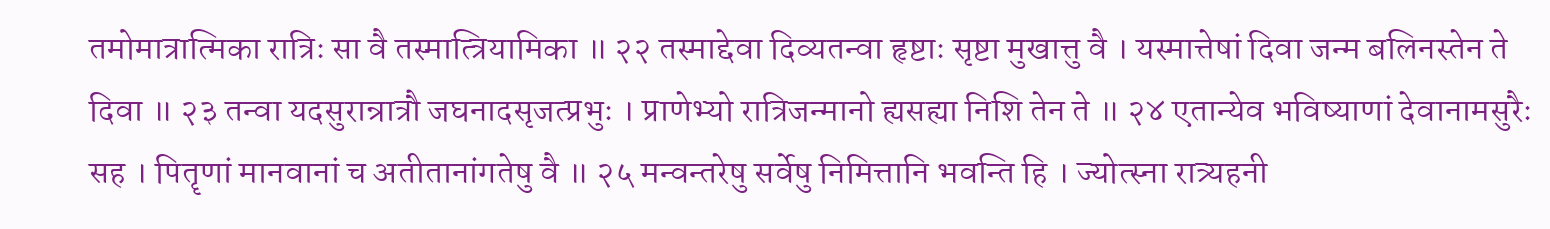तमोमात्रात्मिका रात्रिः सा वै तस्मात्त्रियामिका ॥ २२ तस्माद्देवा दिव्यतन्वा हृष्टाः सृष्टा मुखात्तु वै । यस्मात्तेषां दिवा जन्म बलिनस्तेन ते दिवा ॥ २३ तन्वा यदसुरान्रात्रौ जघनादसृजत्प्रभुः । प्राणेभ्यो रात्रिजन्मानो ह्यसह्या निशि तेन ते ॥ २४ एतान्येव भविष्याणां देवानामसुरैः सह । पितॄणां मानवानां च अतीतानांगतेषु वै ॥ २५ मन्वन्तरेषु सर्वेषु निमित्तानि भवन्ति हि । ज्योत्स्ना रात्र्यहनी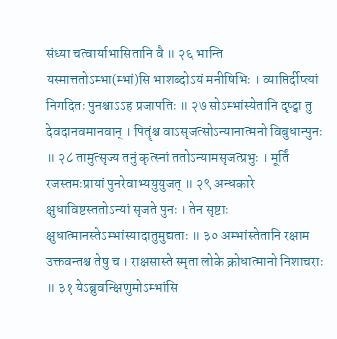संध्या चत्वार्याभासितानि वै ॥ २६ भान्ति यस्मात्ततोऽम्भा(म्भां)सि भाशब्दोऽयं मनीषिभिः । व्याप्तिर्दीप्त्यां निगदितः पुनश्चाऽऽह प्रजापतिः ॥ २७ सोऽम्भांस्येतानि दृष्ट्वा तु देवदानवमानवान् । पितॄंश्च वाऽसृजत्सोऽन्यानात्मनो विबुधान्पुनः ॥ २८ तामुत्सृज्य तनुं कृत्स्नां ततोऽन्यामसृजत्प्रभुः । मूर्तिं रजस्तमःप्रायां पुनरेवाभ्ययुयुजत् ॥ २९ अन्धकारे क्षुधाविष्टस्ततोऽन्यां सृजते पुनः । तेन सृष्टाः क्षुधात्मानस्तेऽम्भांस्यादातुमुद्यताः ॥ ३० अम्भांस्तेतानि रक्षाम उक्तवन्तश्च तेषु च । राक्षसास्ते स्मृता लोके क्रोधात्मानो निशाचराः ॥ ३१ येऽब्रुवन्क्षिणुमोऽम्भांसि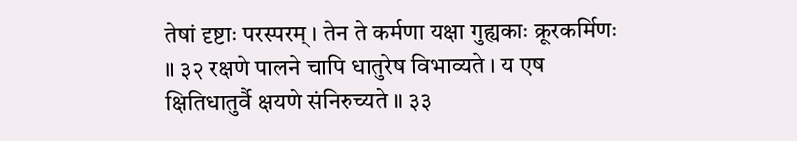तेषां दृष्टाः परस्परम् । तेन ते कर्मणा यक्षा गुह्यकाः क्रूरकर्मिणः ॥ ३२ रक्षणे पालने चापि धातुरेष विभाव्यते । य एष क्षितिधातुर्वै क्षयणे संनिरुच्यते ॥ ३३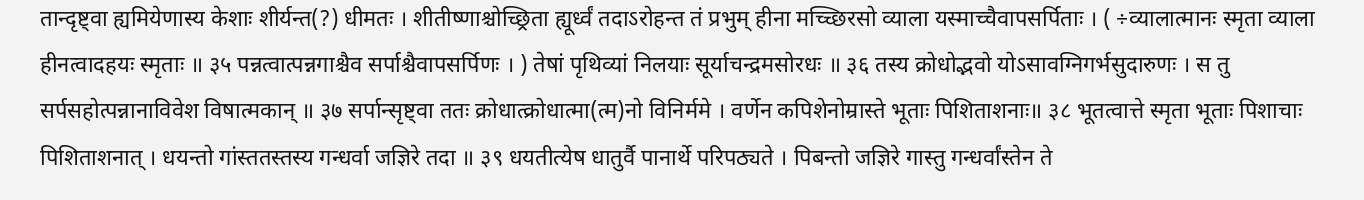तान्दृष्ट्वा ह्यमियेणास्य केशाः शीर्यन्त(?) धीमतः । शीतीष्णाश्चोच्छ्रिता ह्यूर्ध्वं तदाऽरोहन्त तं प्रभुम् हीना मच्च्छिरसो व्याला यस्माच्चैवापसर्पिताः । ( ÷व्यालात्मानः स्मृता व्याला हीनत्वादहयः स्मृताः ॥ ३५ पन्नत्वात्पन्नगाश्चैव सर्पाश्चैवापसर्पिणः । ) तेषां पृथिव्यां निलयाः सूर्याचन्द्रमसोरधः ॥ ३६ तस्य क्रोधोद्भवो योऽसावग्निगर्भसुदारुणः । स तु सर्पसहोत्पन्नानाविवेश विषात्मकान् ॥ ३७ सर्पान्सृष्ट्वा ततः क्रोधात्क्रोधात्मा(त्म)नो विनिर्ममे । वर्णेन कपिशेनोम्रास्ते भूताः पिशिताशनाः॥ ३८ भूतत्वात्ते स्मृता भूताः पिशाचाः पिशिताशनात् । धयन्तो गांस्ततस्तस्य गन्धर्वा जज्ञिरे तदा ॥ ३९ धयतीत्येष धातुर्वै पानार्थे परिपठ्यते । पिबन्तो जज्ञिरे गास्तु गन्धर्वांस्तेन ते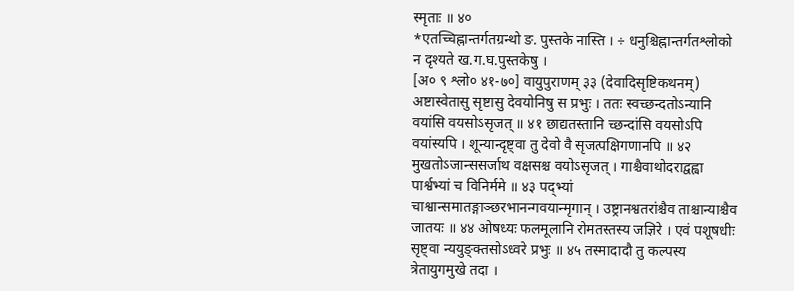स्मृताः ॥ ४०
*एतच्चिह्नान्तर्गतग्रन्थो ङ. पुस्तके नास्ति । ÷ धनुश्चिह्नान्तर्गतश्लोको न दृश्यते ख.ग.घ.पुस्तकेषु ।
[अ० ९ श्लो० ४१-७०] वायुपुराणम् ३३ (देवादिसृष्टिकथनम्) अष्टास्वेतासु सृष्टासु देवयोनिषु स प्रभुः । ततः स्वच्छन्दतोऽन्यानि वयांसि वयसोऽसृजत् ॥ ४१ छाद्यतस्तानि च्छन्दांसि वयसोऽपि वयांस्यपि । शून्यान्दृष्ट्वा तु देवो वै सृजत्पक्षिगणानपि ॥ ४२ मुखतोऽजान्ससर्जाथ वक्षसश्च वयोऽसृजत् । गाश्चैवाथोदराद्वह्वा पार्श्वभ्यां च विनिर्ममे ॥ ४३ पद्भ्यां चाश्वान्समातङ्गाञ्छरभानन्गवयान्मृगान् । उष्ट्रानश्वतरांश्चैव ताश्चान्याश्चैव जातयः ॥ ४४ ओषध्यः फलमूलानि रोमतस्तस्य जज्ञिरे । एवं पशूषधीः सृष्ट्वा न्ययुङ्क्तसोऽध्वरे प्रभुः ॥ ४५ तस्मादादौ तु कल्पस्य त्रेतायुगमुखे तदा ।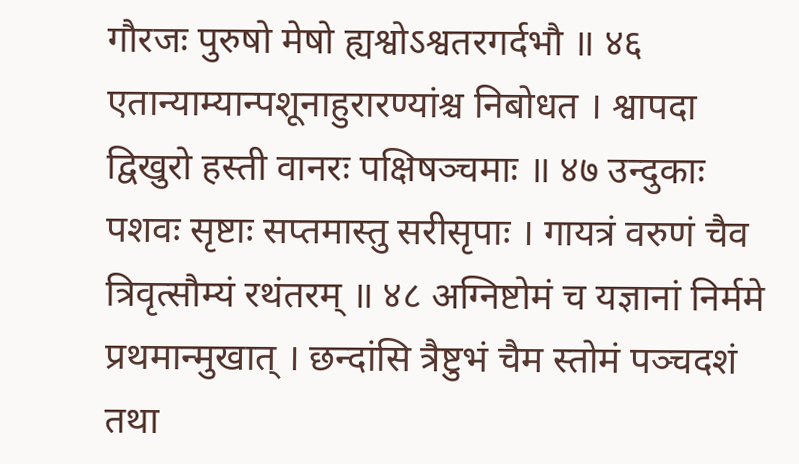गौरजः पुरुषो मेषो ह्यश्वोऽश्वतरगर्दभौ ॥ ४६ एतान्याम्यान्पशूनाहुरारण्यांश्च निबोधत । श्वापदा द्विखुरो हस्ती वानरः पक्षिषञ्चमाः ॥ ४७ उन्दुकाः पशवः सृष्टाः सप्तमास्तु सरीसृपाः । गायत्रं वरुणं चैव त्रिवृत्सौम्यं रथंतरम् ॥ ४८ अग्निष्टोमं च यज्ञानां निर्ममे प्रथमान्मुखात् । छन्दांसि त्रैष्टुभं चैम स्तोमं पञ्चदशं तथा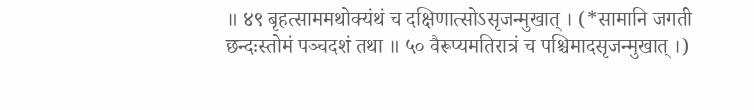॥ ४९ बृहत्साममथोक्यंथं च दक्षिणात्सोऽसृजन्मुखात् । (*सामानि जगती छन्दःस्तोमं पञ्चदशं तथा ॥ ५० वैरूप्यमतिरात्रं च पश्चिमादसृजन्मुखात् ।)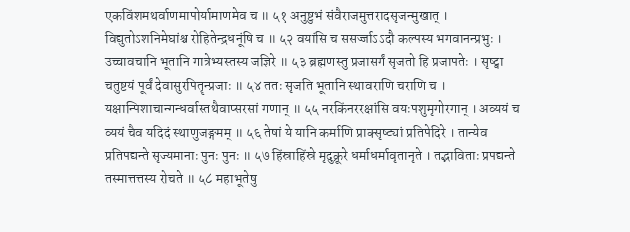एकविंशमथर्वाणमापोर्यामाणमेव च ॥ ५१ अनुष्टुभं संवैराजमुत्तरादसृजन्मुखात् । विद्युतोऽशनिमेघांश्च रोहितेन्द्रधनूंषि च ॥ ५२ वयांसि च ससर्ज्जाऽऽदौ कल्पस्य भगवानन्प्रभुः । उच्चावचानि भूतानि गात्रेभ्यस्तस्य जज्ञिरे ॥ ५३ ब्रह्मणस्तु प्रजासर्गं सृजतो हि प्रजापतेः । सृष्ट्वा चतुष्टयं पूर्वं देवासुरपितॄन्प्रजाः ॥ ५४ ततः सृजति भूतानि स्थावराणि चराणि च । यक्षान्पिशाचान्गन्धर्वास्तथैवाप्सरसां गणान् ॥ ५५ नरकिंनररक्षांसि वयःपशुमृगोरगान् । अव्ययं च व्ययं चैव यदिदं स्थाणुजङ्गमम् ॥ ५६ तेषां ये यानि कर्माणि प्राक्सृष्ट्यां प्रतिपेदिरे । तान्येव प्रतिपद्यन्ते सृज्यमानाः पुनः पुनः ॥ ५७ हिंस्राहिंस्रे मृदुक्रूरे धर्माधर्मावृतानृते । तद्भाविताः प्रपद्यन्ते तस्मात्तत्तस्य रोचते ॥ ५८ महाभूतेषु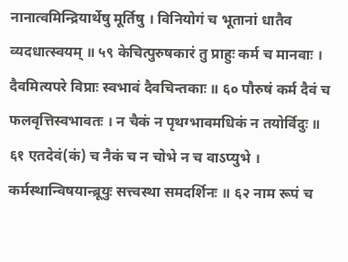नानात्वमिन्द्रियार्थेषु मूर्तिषु । विनियोगं च भूतानां धातैव व्यदधात्स्वयम् ॥ ५९ केचित्पुरुषकारं तु प्राहुः कर्म च मानवाः । दैवमित्यपरे विप्राः स्वभावं दैवचिन्तकाः ॥ ६० पौरुषं कर्म दैवं च फलवृत्तिस्वभावतः । न चैकं न पृथग्भावमधिकं न तयोर्विदुः ॥ ६१ एतदेवं(कं) च नैकं च न चोभे न च वाऽप्युभे । कर्मस्थान्विषयान्ब्रूयुः सत्त्वस्था समदर्शिनः ॥ ६२ नाम रूपं च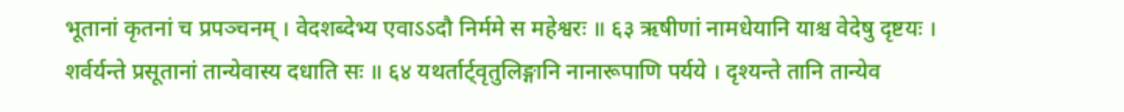भूतानां कृतनां च प्रपञ्चनम् । वेदशब्देभ्य एवाऽऽदौ निर्ममे स महेश्वरः ॥ ६३ ऋषीणां नामधेयानि याश्च वेदेषु दृष्टयः । शर्वर्यन्ते प्रसूतानां तान्येवास्य दधाति सः ॥ ६४ यथर्तार्ट्वृतुलिङ्गानि नानारूपाणि पर्यये । दृश्यन्ते तानि तान्येव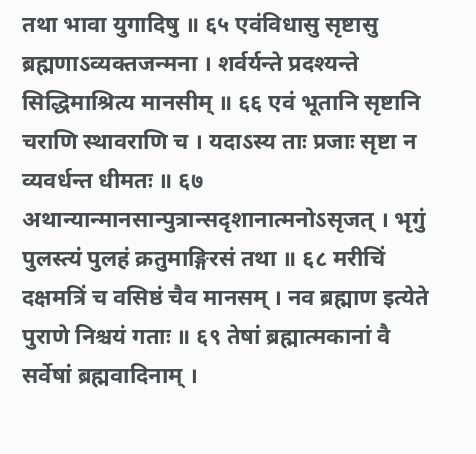तथा भावा युगादिषु ॥ ६५ एवंविधासु सृष्टासु ब्रह्मणाऽव्यक्तजन्मना । शर्वर्यन्ते प्रदश्यन्ते सिद्धिमाश्रित्य मानसीम् ॥ ६६ एवं भूतानि सृष्टानि चराणि स्थावराणि च । यदाऽस्य ताः प्रजाः सृष्टा न व्यवर्धन्त धीमतः ॥ ६७ अथान्यान्मानसान्पुत्रान्सदृशानात्मनोऽसृजत् । भृगुं पुलस्त्यं पुलहं क्रतुमाङ्गिरसं तथा ॥ ६८ मरीचिं दक्षमत्रिं च वसिष्ठं चैव मानसम् । नव ब्रह्माण इत्येते पुराणे निश्चयं गताः ॥ ६९ तेषां ब्रह्मात्मकानां वै सर्वेषां ब्रह्मवादिनाम् ।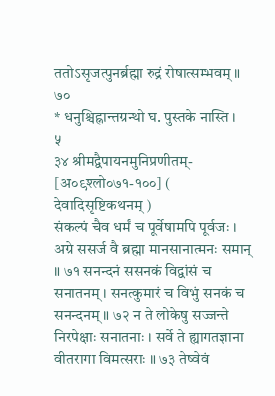ततोऽसृजत्पुनर्ब्रह्मा रुद्रं रोषात्सम्भवम् ॥ ७०
* धनुश्चिह्नान्तग्रन्थो घ. पुस्तके नास्ति ।
५
३४ श्रीमद्वैपायनमुनिप्रणीतम्- [अ०९श्लो०७१-१००] ( देवादिसृष्टिकथनम् )
संकल्पं चैव धर्मं च पूर्वेषामपि पूर्वजः । अग्रे ससर्ज वै ब्रह्मा मानसानात्मनः समान् ॥ ७१ सनन्दनं ससनकं विद्वांसं च सनातनम् । सनत्कुमारं च विभुं सनकं च सनन्दनम् ॥ ७२ न ते लोकेषु सज्जन्ते निरपेक्षाः सनातनाः । सर्वे ते ह्यागतज्ञाना वीतरागा विमत्सराः ॥ ७३ तेष्वेवं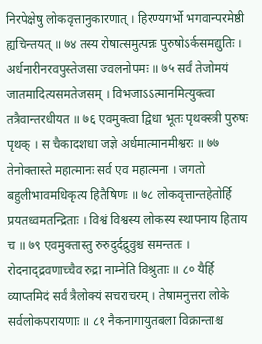निरपेक्षेषु लोकवृत्तानुकारणात् । हिरण्यगर्भो भगवान्परमेष्ठी ह्यचिन्तयत् ॥ ७४ तस्य रोषात्समुत्पन्नः पुरुषोऽर्कसमद्युतिः । अर्धनारीनरवपुस्तेजसा ज्वलनोपमः ॥ ७५ सर्वं तेजोमयं जातमादित्यसमतेजसम् । विभजाऽऽत्मानमित्युक्त्वा तत्रैवान्तरधीयत ॥ ७६ एवमुक्त्वा द्विधा भूतः पृथक्स्त्री पुरुषः पृथक् । स चैकादशधा जज्ञे अर्धमात्मानमीश्वरः ॥ ७७ तेनोक्तास्ते महात्मानः सर्व एव महात्मना । जगतो बहुलीभावमधिकृत्य हितैषिणः ॥ ७८ लोकवृत्तान्तहेतोर्हि प्रयतध्वमतन्द्रिताः । विश्वं विश्वस्य लोकस्य स्थापनाय हिताय च ॥ ७९ एवमुक्तास्तु रुरुदुर्दद्रुवुश्च समन्ततः । रोदनाद्द्रवणाच्चैव रुद्रा नाम्नेति विश्रुताः ॥ ८० यैर्हि व्याप्तमिदं सर्वं त्रैलोक्यं सचराचरम् । तेषामनुत्तरा लोके सर्वलोकपरायणाः ॥ ८१ नैकनागायुतबला विक्रान्ताश्च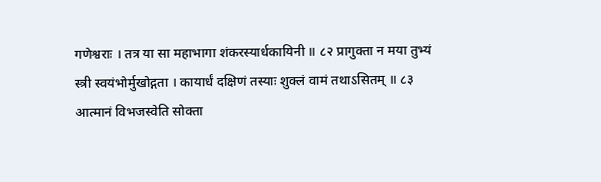गणेश्वराः । तत्र या सा महाभागा शंकरस्यार्धकायिनी ॥ ८२ प्रागुक्ता न मया तुभ्यं स्त्री स्वयंभोर्मुखोद्गता । कायार्धं दक्षिणं तस्याः शुक्लं वामं तथाऽसितम् ॥ ८३ आत्मानं विभजस्वेति सोक्ता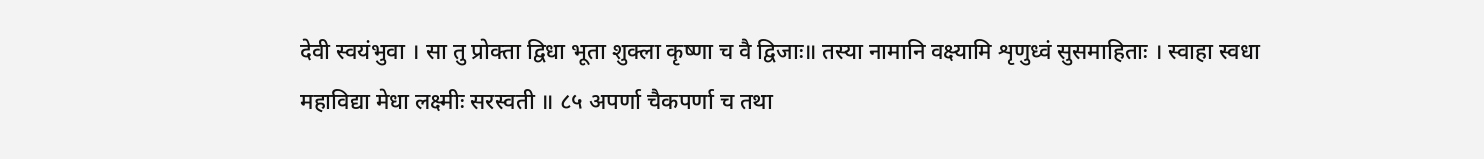देवी स्वयंभुवा । सा तु प्रोक्ता द्विधा भूता शुक्ला कृष्णा च वै द्विजाः॥ तस्या नामानि वक्ष्यामि शृणुध्वं सुसमाहिताः । स्वाहा स्वधा महाविद्या मेधा लक्ष्मीः सरस्वती ॥ ८५ अपर्णा चैकपर्णा च तथा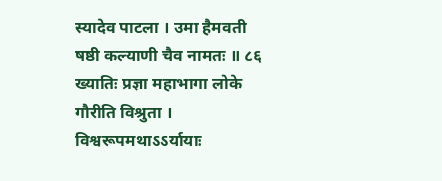स्यादेव पाटला । उमा हैमवती षष्ठी कल्याणी चैव नामतः ॥ ८६ ख्यातिः प्रज्ञा महाभागा लोके गौरीति विश्रुता । विश्वरूपमथाऽऽर्यायाः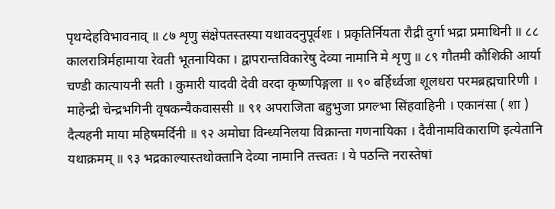पृथग्देहविभावनाव् ॥ ८७ शृणु संक्षेपतस्तस्या यथावदनुपूर्वशः । प्रकृतिर्नियता रौद्री दुर्गा भद्रा प्रमाथिनी ॥ ८८ कालरात्रिर्महामाया रेवती भूतनायिका । द्वापरान्तविकारेषु देव्या नामानि मे शृणु ॥ ८९ गौतमी कौशिकी आर्या चण्डी कात्यायनी सती । कुमारी यादवी देवी वरदा कृष्णपिङ्गला ॥ ९० बर्हिर्ध्वजा शूलधरा परमब्रह्मचारिणी । माहेन्द्री चेन्द्रभगिनी वृषकन्यैकवाससी ॥ ९१ अपराजिता बहुभुजा प्रगल्भा सिंहवाहिनी । एकानंसा ( शा ) दैत्यहनी माया महिषमर्दिनी ॥ ९२ अमोघा विन्ध्यनिलया विक्रान्ता गणनायिका । दैवीनामविकाराणि इत्येतानि यथाक्रमम् ॥ ९३ भद्रकाल्यास्तथोक्तानि देव्या नामानि तत्त्वतः । ये पठन्ति नरास्तेषां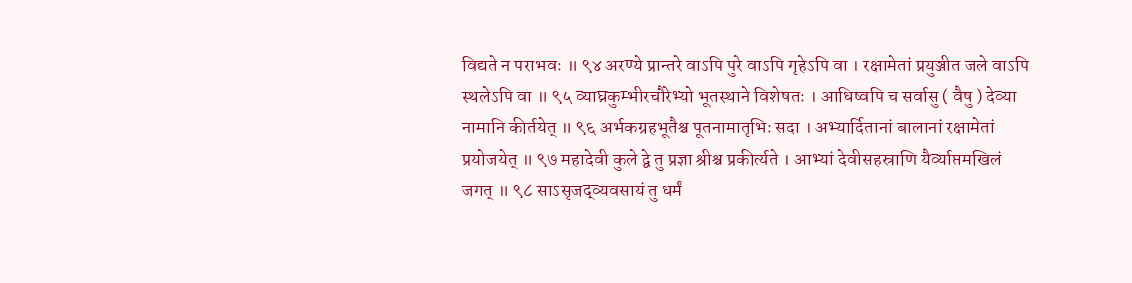विद्यते न पराभवः ॥ ९४ अरण्ये प्रान्तरे वाऽपि पुरे वाऽपि गृहेऽपि वा । रक्षामेतां प्रयुञ्जीत जले वाऽपि स्थलेऽपि वा ॥ ९५ व्याघ्रकुम्भीरचौरेभ्यो भूतस्थाने विशेषतः । आधिष्वपि च सर्वासु ( वैषु ) देव्या नामानि कीर्तयेत् ॥ ९६ अर्भकग्रहभूतैश्च पूतनामातृभिः सदा । अभ्यार्दितानां बालानां रक्षामेतां प्रयोजयेत् ॥ ९७ महादेवी कुले द्वे तु प्रज्ञा श्रीश्च प्रकीर्त्यते । आभ्यां देवीसहस्राणि यैर्व्याप्तमखिलं जगत् ॥ ९८ साऽसृजद्व्यवसायं तु धर्मं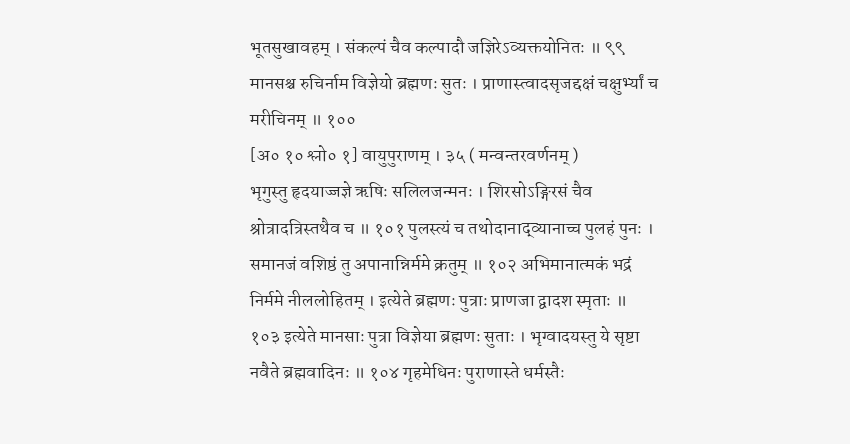भूतसुखावहम् । संकल्पं चैव कल्पादौ जज्ञिरेऽव्यक्तयोनितः ॥ ९९ मानसश्च रुचिर्नाम विज्ञेयो ब्रह्मणः सुतः । प्राणास्त्वादसृजद्दक्षं चक्षुर्भ्यां च मरीचिनम् ॥ १००
[अ० १० श्लो० १] वायुपुराणम् । ३५ ( मन्वन्तरवर्णनम् )
भृगुस्तु हृदयाज्जज्ञे ऋषिः सलिलजन्मनः । शिरसोऽङ्गिरसं चैव श्रोत्रादत्रिस्तथैव च ॥ १०१ पुलस्त्यं च तथोदानाद्व्यानाच्च पुलहं पुनः । समानजं वशिष्ठं तु अपानान्निर्ममे क्रतुम् ॥ १०२ अभिमानात्मकं भद्रं निर्ममे नीललोहितम् । इत्येते ब्रह्मणः पुत्राः प्राणजा द्वादश स्मृताः ॥ १०३ इत्येते मानसाः पुत्रा विज्ञेया ब्रह्मणः सुताः । भृग्वादयस्तु ये सृष्टा नवैते ब्रह्मवादिनः ॥ १०४ गृहमेधिनः पुराणास्ते धर्मस्तैः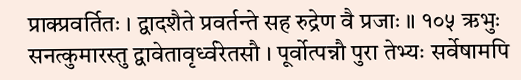प्राक्प्रवर्तितः । द्वादशैते प्रवर्तन्ते सह रुद्रेण वै प्रजाः ॥ १०५ ऋभुः सनत्कुमारस्तु द्वावेतावृर्ध्वरेतसौ । पूर्वोत्पन्नौ पुरा तेभ्यः सर्वेषामपि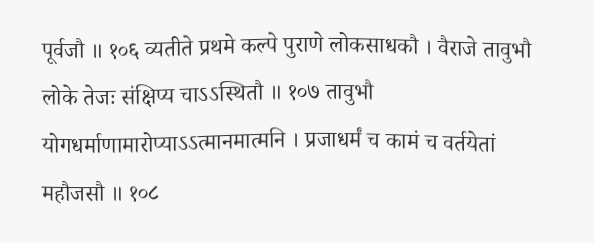पूर्वजौ ॥ १०६ व्यतीते प्रथमे कल्पे पुराणे लोकसाधकौ । वैराजे तावुभौ लोके तेजः संक्षिप्य चाऽऽस्थितौ ॥ १०७ तावुभौ योगधर्माणामारोप्याऽऽत्मानमात्मनि । प्रजाधर्मं च कामं च वर्तयेतां महौजसौ ॥ १०८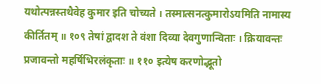यथोत्पन्नस्तथैवेह कुमार इति चोच्यते । तस्मात्सनत्कुमारोऽयमिति नामास्य कीर्तितम् ॥ १०९ तेषां द्वादश ते वंशा दिव्या देवगुणान्विताः । क्रियावन्तः प्रजावन्तो महर्षिभिरलंकृताः ॥ ११० इत्येष करणोद्भूतो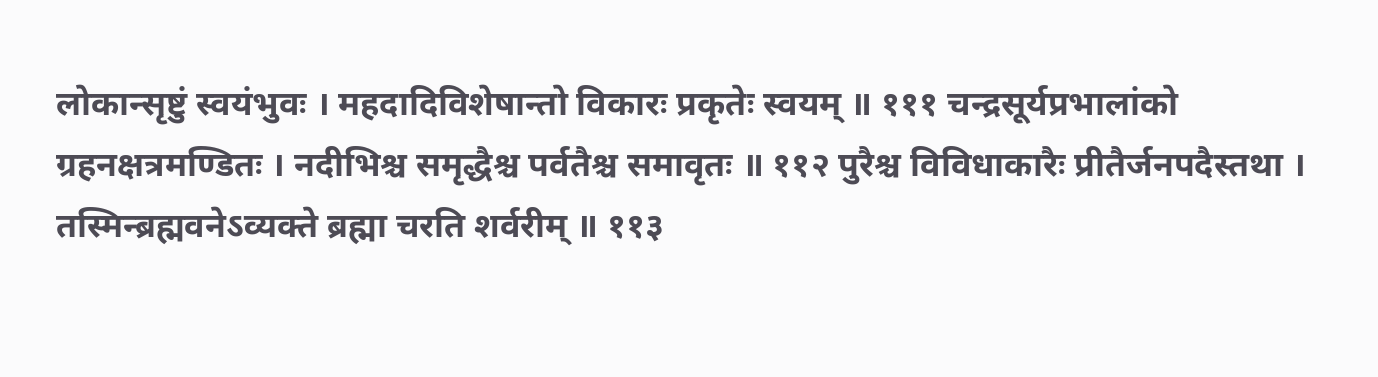लोकान्सृष्टुं स्वयंभुवः । महदादिविशेषान्तो विकारः प्रकृतेः स्वयम् ॥ १११ चन्द्रसूर्यप्रभालांको ग्रहनक्षत्रमण्डितः । नदीभिश्च समृद्धैश्च पर्वतैश्च समावृतः ॥ ११२ पुरैश्च विविधाकारैः प्रीतैर्जनपदैस्तथा । तस्मिन्ब्रह्मवनेऽव्यक्ते ब्रह्मा चरति शर्वरीम् ॥ ११३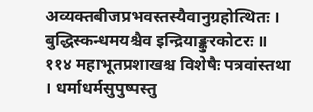अव्यक्तबीजप्रभवस्तस्यैवानुग्रहोत्थितः । बुद्धिस्कन्धमयश्चैव इन्द्रियाङ्कुरकोटरः ॥ ११४ महाभूतप्रशाखश्च विशेषैः पत्रवांस्तथा । धर्माधर्मसुपुष्पस्तु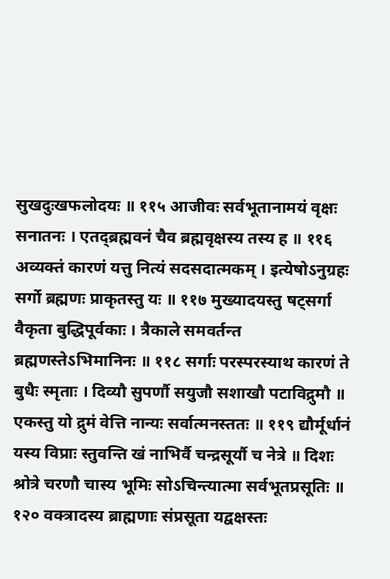सुखदुःखफलोदयः ॥ ११५ आजीवः सर्वभूतानामयं वृक्षः सनातनः । एतद्ब्रह्मवनं चैव ब्रह्मवृक्षस्य तस्य ह ॥ ११६ अव्यक्तं कारणं यत्तु नित्यं सदसदात्मकम् । इत्येषोऽनुग्रहः सर्गो ब्रह्मणः प्राकृतस्तु यः ॥ ११७ मुख्यादयस्तु षट्सर्गा वैकृता बुद्धिपूर्वकाः । त्रैकाले समवर्तन्त ब्रह्मणस्तेऽभिमानिनः ॥ ११८ सर्गाः परस्परस्याथ कारणं ते बुधैः स्मृताः । दिव्यौ सुपर्णौ सयुजौ सशाखौ पटाविद्रुमौ ॥ एकस्तु यो द्रुमं वेत्ति नान्यः सर्वात्मनस्ततः ॥ ११९ द्यौर्मूर्धानं यस्य विप्राः स्तुवन्ति खं नाभिर्वै चन्द्रसूर्यौ च नेत्रे ॥ दिशः श्रोत्रे चरणौ चास्य भूमिः सोऽचिन्त्यात्मा सर्वभूतप्रसूतिः ॥ १२० वक्त्रादस्य ब्राह्मणाः संप्रसूता यद्वक्षस्तः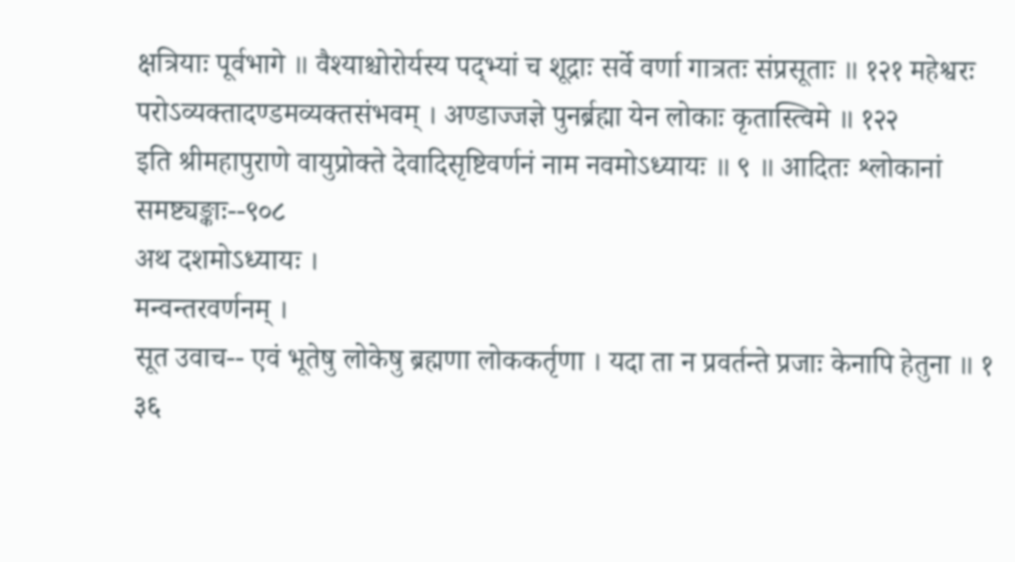क्षत्रियाः पूर्वभागे ॥ वैश्याश्चोरोर्यस्य पद्भ्यां च शूद्राः सर्वे वर्णा गात्रतः संप्रसूताः ॥ १२१ महेश्वरः परोऽव्यक्तादण्डमव्यक्तसंभवम् । अण्डाज्जज्ञे पुनर्ब्रह्मा येन लोकाः कृतास्त्विमे ॥ १२२
इति श्रीमहापुराणे वायुप्रोक्ते देवादिसृष्टिवर्णनं नाम नवमोऽध्यायः ॥ ९ ॥ आदितः श्लोकानां समष्ट्यङ्काः--९०८
अथ दशमोऽध्यायः ।
मन्वन्तरवर्णनम् ।
सूत उवाच-- एवं भूतेषु लोकेषु ब्रह्मणा लोककर्तृणा । यदा ता न प्रवर्तन्ते प्रजाः केनापि हेतुना ॥ १
३६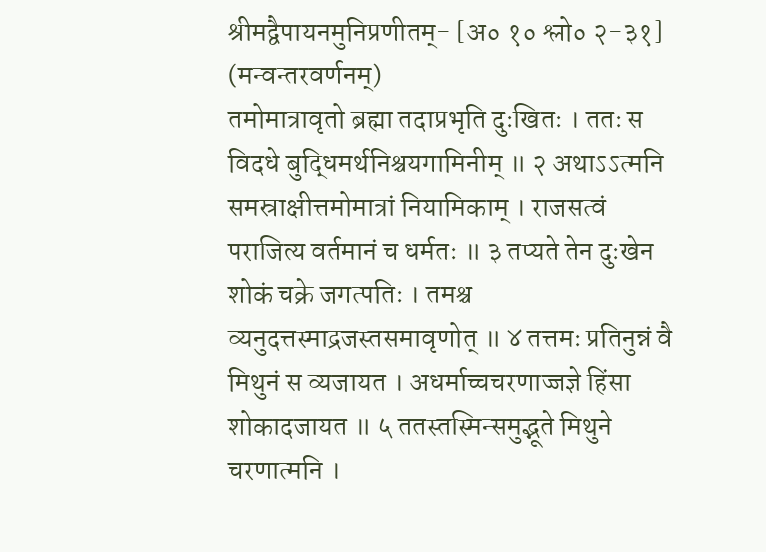श्रीमद्वैपायनमुनिप्रणीतम्- [अ० १० श्लो० २-३१] (मन्वन्तरवर्णनम्)
तमोमात्रावृतो ब्रह्मा तदाप्रभृति दुःखितः । ततः स विदधे बुद्धिमर्थनिश्चयगामिनीम् ॥ २ अथाऽऽत्मनि समस्राक्षीत्तमोमात्रां नियामिकाम् । राजसत्वं पराजित्य वर्तमानं च धर्मतः ॥ ३ तप्यते तेन दुःखेन शोकं चक्रे जगत्पतिः । तमश्च व्यनुदत्तस्माद्रजस्तसमावृणोत् ॥ ४ तत्तमः प्रतिनुन्नं वै मिथुनं स व्यजायत । अधर्माच्चचरणाज्जज्ञे हिंसा शोकादजायत ॥ ५ ततस्तस्मिन्समुद्भूते मिथुने चरणात्मनि ।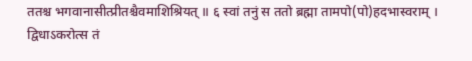ततश्च भगवानासीत्प्रीतश्चैवमाशिश्रियत् ॥ ६ स्वां तनुं स ततो ब्रह्मा तामपो(पो)हदभास्वराम् । द्विधाऽकरोत्स तं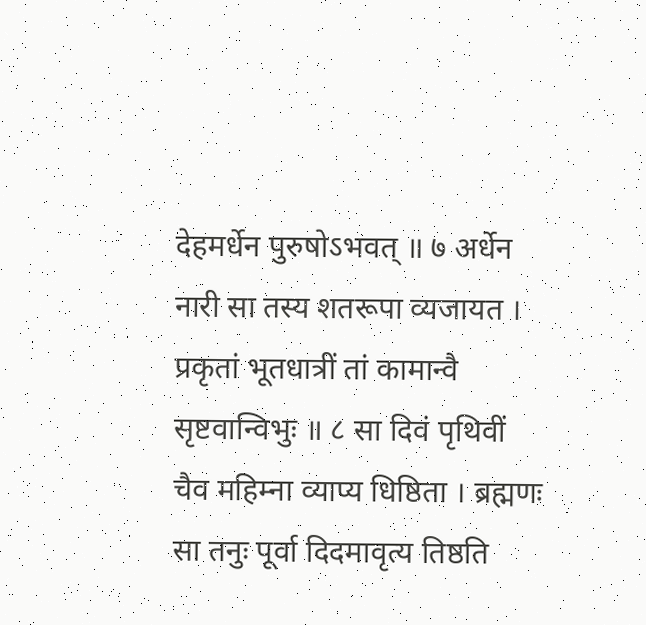देहमर्धेन पुरुषोऽभवत् ॥ ७ अर्धेन नारी सा तस्य शतरूपा व्यजायत । प्रकृतां भूतधात्रीं तां कामान्वै सृष्टवान्विभुः ॥ ८ सा दिवं पृथिवीं चैव महिम्ना व्याप्य धिष्ठिता । ब्रह्मणः सा तनुः पूर्वा दिदमावृत्य तिष्ठति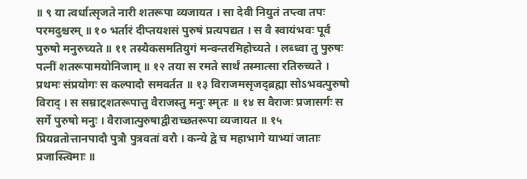॥ ९ या त्वर्धात्सृजते नारी शतरूपा व्यजायत । सा देवी नियुतं तप्त्वा तपः परमदुश्चरम् ॥ १० भर्तारं दीप्तयशसं पुरुषं प्रत्यपद्यत । स वै स्वायंभवः पूर्वं पुरुषो मनुरुच्यते ॥ ११ तस्यैकसमतियुगं मन्वन्तरमिहोच्यते । लब्ध्वा तु पुरुषः पत्नीं शतरूपामयोनिजाम् ॥ १२ तया स रमते सार्थं तस्मात्सा रतिरुच्यते । प्रथमः संप्रयोगः स कल्पादौ समवर्तत ॥ १३ विराजमसृजद्ब्रह्मा सोऽभवत्पुरुषो विराद् । स सम्राट्शतरूपात्तु वैराजस्तु मनुः स्मृतः ॥ १४ स वैराजः प्रजासर्गः स सर्गे पुरुषो मनुः । वैराजात्पुरुषाद्वीराच्छतरूपा व्यजायत ॥ १५ प्रियव्रतोत्तानपादौ पुत्रौ पुत्रवतां वरौ । कन्ये द्वे च महाभागे याभ्यां जाताः प्रजास्त्विमाः ॥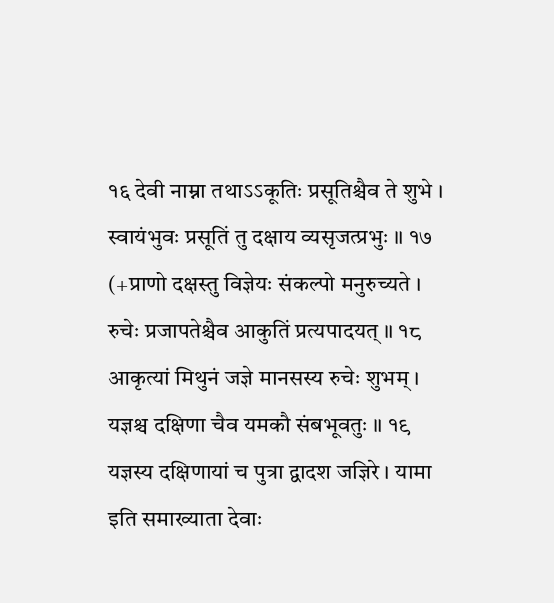१६ देवी नाम्ना तथाऽऽकूतिः प्रसूतिश्चैव ते शुभे । स्वायंभुवः प्रसूतिं तु दक्षाय व्यसृजत्प्रभुः ॥ १७ (+प्राणो दक्षस्तु विज्ञेयः संकल्पो मनुरुच्यते । रुचेः प्रजापतेश्चैव आकुतिं प्रत्यपादयत् ॥ १८ आकृत्यां मिथुनं जज्ञे मानसस्य रुचेः शुभम् । यज्ञश्च दक्षिणा चैव यमकौ संबभूवतुः ॥ १९ यज्ञस्य दक्षिणायां च पुत्रा द्वादश जज्ञिरे । यामा इति समाख्याता देवाः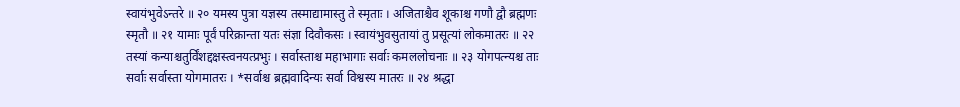स्वायंभुवेऽन्तरे ॥ २० यमस्य पुत्रा यज्ञस्य तस्माद्यामास्तु ते स्मृताः । अजिताश्चैव शूकाश्च गणौ द्वौ ब्रह्मणः स्मृतौ ॥ २१ यामाः पूर्वं परिक्रान्ता यतः संज्ञा दिवौकसः । स्वायंभुवसुतायां तु प्रसूत्यां लोकमातरः ॥ २२ तस्यां कन्याश्चतुर्विंशद्दक्षस्त्वनयत्प्रभुः । सर्वास्ताश्च महाभागाः सर्वाः कमललोचनाः ॥ २३ योगपत्न्यश्च ताः सर्वाः सर्वास्ता योगमातरः । *सर्वाश्च ब्रह्मवादिन्यः सर्वा विश्वस्य मातरः ॥ २४ श्रद्धा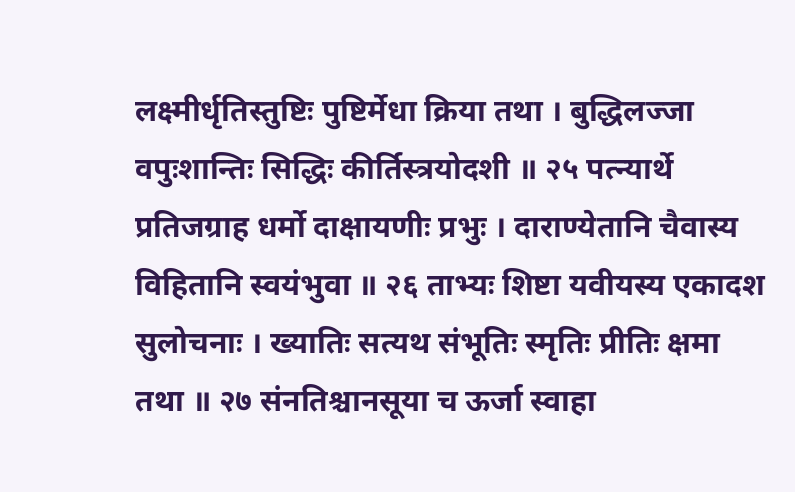लक्ष्मीर्धृतिस्तुष्टिः पुष्टिर्मेधा क्रिया तथा । बुद्धिलज्जा वपुःशान्तिः सिद्धिः कीर्तिस्त्रयोदशी ॥ २५ पत्न्यार्थे प्रतिजग्राह धर्मो दाक्षायणीः प्रभुः । दाराण्येतानि चैवास्य विहितानि स्वयंभुवा ॥ २६ ताभ्यः शिष्टा यवीयस्य एकादश सुलोचनाः । ख्यातिः सत्यथ संभूतिः स्मृतिः प्रीतिः क्षमा तथा ॥ २७ संनतिश्चानसूया च ऊर्जा स्वाहा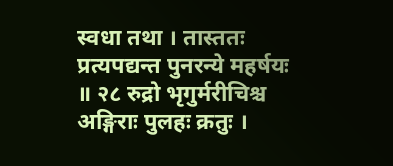स्वधा तथा । तास्ततः प्रत्यपद्यन्त पुनरन्ये महर्षयः ॥ २८ रुद्रो भृगुर्मरीचिश्च अङ्गिराः पुलहः क्रतुः ।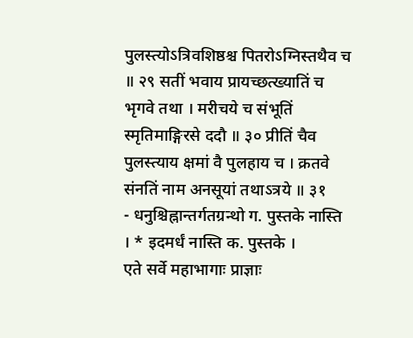पुलस्त्योऽत्रिवशिष्ठश्च पितरोऽग्निस्तथैव च ॥ २९ सतीं भवाय प्रायच्छत्ख्यातिं च भृगवे तथा । मरीचये च संभूतिं स्मृतिमाङ्गिरसे ददौ ॥ ३० प्रीतिं चैव पुलस्त्याय क्षमां वै पुलहाय च । क्रतवे संनतिं नाम अनसूयां तथाऽत्रये ॥ ३१
- धनुश्चिह्नान्तर्गतग्रन्थो ग. पुस्तके नास्ति । * इदमर्धं नास्ति क. पुस्तके ।
एते सर्वे महाभागाः प्राज्ञाः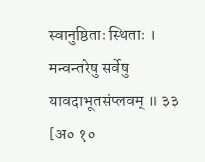स्वानुष्ठिताः स्थिताः । मन्वन्तरेषु सर्वेषु यावदाभूतसंप्लवम् ॥ ३३
[अ० १०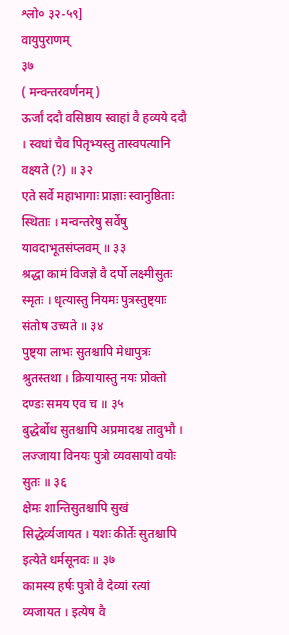श्लो० ३२-५९]
वायुपुराणम्
३७
( मन्वन्तरवर्णनम् )
ऊर्जां ददौ वसिष्ठाय स्वाहां वै हव्यये ददौ । स्वधां चैव पितृभ्यस्तु तास्वपत्यानि वक्ष्यते (?) ॥ ३२
एते सर्वे महाभागाः प्राज्ञाः स्वानुष्ठिताः स्थिताः । मन्वन्तरेषु सर्वेषु यावदाभूतसंप्लवम् ॥ ३३
श्रद्धा कामं विजज्ञे वै दर्पो लक्ष्मीसुतः स्मृतः । धृत्यास्तु नियमः पुत्रस्तुष्ट्याः संतोष उच्यते ॥ ३४
पुष्ट्या लाभः सुतश्चापि मेधापुत्रः श्रुतस्तथा । क्रियायास्तु नयः प्रोक्तो दण्डः समय एव च ॥ ३५
बुद्धेर्बोध सुतश्चापि अप्रमादश्च तावुभौ । लज्जाया विनयः पुत्रो व्यवसायो वयोः सुतः ॥ ३६
क्षेमः शान्तिसुतश्चापि सुखं सिद्धेर्व्यजायत । यशः कीर्तेः सुतश्चापि इत्येते धर्मसूनवः ॥ ३७
कामस्य हर्षः पुत्रो वै देव्यां रत्यां व्यजायत । इत्येष वै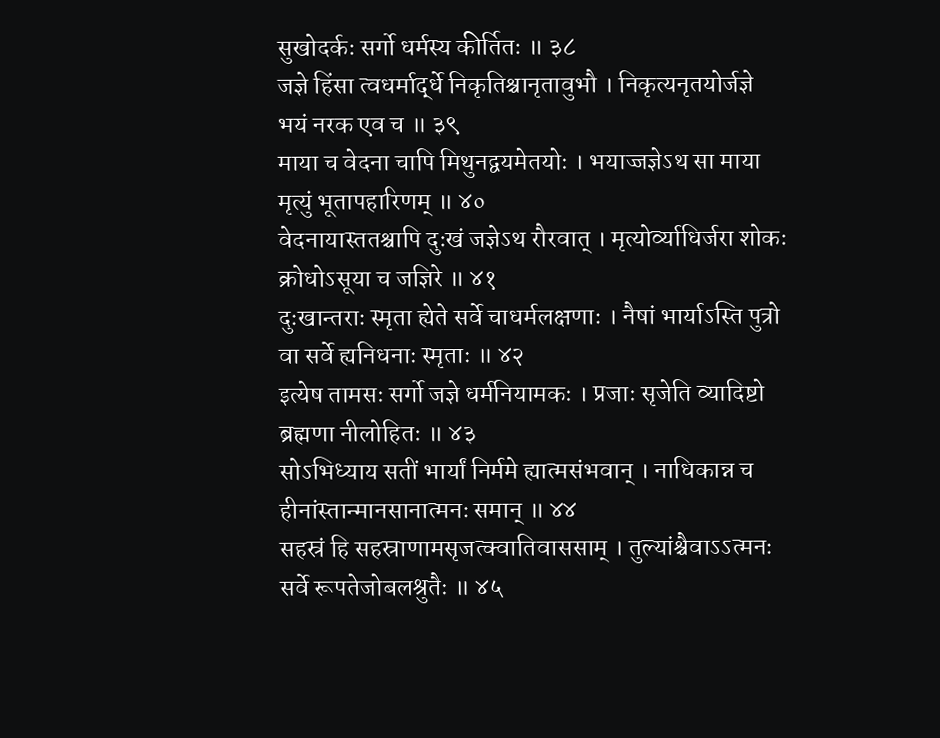सुखोदर्कः सर्गो धर्मस्य कीर्तितः ॥ ३८
जज्ञे हिंसा त्वधर्मार्द्धे निकृतिश्चानृतावुभौ । निकृत्यनृतयोर्जज्ञे भयं नरक एव च ॥ ३९
माया च वेदना चापि मिथुनद्वयमेतयोः । भयाज्जज्ञेऽथ सा माया मृत्युं भूतापहारिणम् ॥ ४०
वेदनायास्ततश्चापि दुःखं जज्ञेऽथ रौरवात् । मृत्योर्व्याधिर्जरा शोकः क्रोधोऽसूया च जज्ञिरे ॥ ४१
दुःखान्तराः स्मृता ह्येते सर्वे चाधर्मलक्षणाः । नैषां भार्याऽस्ति पुत्रो वा सर्वे ह्यनिधनाः स्मृताः ॥ ४२
इत्येष तामसः सर्गो जज्ञे धर्मनियामकः । प्रजाः सृजेति व्यादिष्टो ब्रह्मणा नीलोहितः ॥ ४३
सोऽभिध्याय सतीं भार्यां निर्ममे ह्यात्मसंभवान् । नाधिकान्न च हीनांस्तान्मानसानात्मनः समान् ॥ ४४
सहस्रं हि सहस्राणामसृजत्क्वातिवाससाम् । तुल्यांश्चैवाऽऽत्मनः सर्वे रूपतेजोबलश्रुतैः ॥ ४५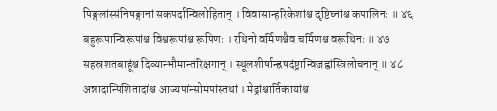पिङ्गलांस्संनिषङ्गानां सकपर्दान्विलोहितान् । विवासान्हरिकेशांश्च दृष्टिघ्नांश्च कपालिनः ॥ ४६
बहुरूपान्विरूपांश्च विश्वरूपांश्च रूपिणः । रथिनो वर्मिणश्चैव चर्मिणश्च वरूथिनः ॥ ४७
सहस्रशतबाहूंश्च दिव्यान्भौमान्तरिक्षगान् । स्थूलशीर्षान्ह्रषदंष्ट्रान्विजह्वांस्त्रिलोचनान् ॥ ४८
अन्नादान्पिशितादांश्च आज्यपांन्सोमपांस्तथां । मेढ्रांश्चार्तिकायांश्च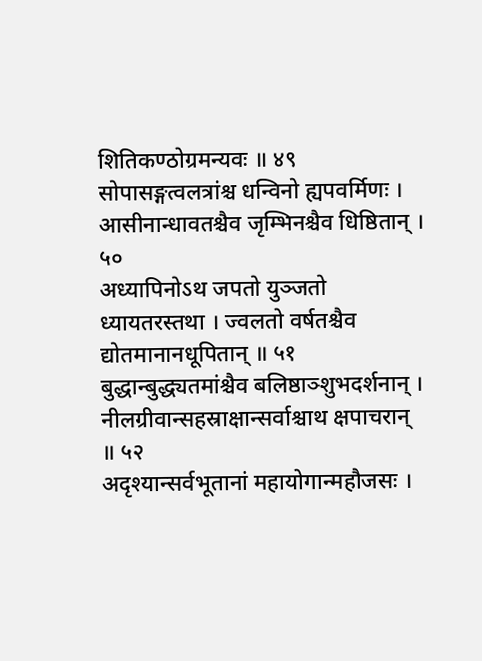शितिकण्ठोग्रमन्यवः ॥ ४९
सोपासङ्गत्वलत्रांश्च धन्विनो ह्यपवर्मिणः । आसीनान्धावतश्चैव जृम्भिनश्चैव धिष्ठितान् । ५०
अध्यापिनोऽथ जपतो युञ्जतो ध्यायतरस्तथा । ज्वलतो वर्षतश्चैव द्योतमानानधूपितान् ॥ ५१
बुद्धान्बुद्ध्यतमांश्चैव बलिष्ठाञ्शुभदर्शनान् । नीलग्रीवान्सहस्राक्षान्सर्वाश्चाथ क्षपाचरान् ॥ ५२
अदृश्यान्सर्वभूतानां महायोगान्महौजसः ।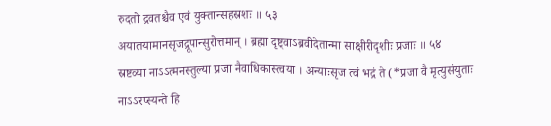रुदतो द्रवतश्चैव एवं युक्तान्सहस्रशः ॥ ५३
अयातयामानसृजद्रूपान्सुरोत्तमान् । ब्रह्मा दृष्ट्वाऽब्रवीदेतान्मा साक्षीरीदृशीः प्रजाः ॥ ५४
स्रष्टव्या नाऽऽत्मनस्तुल्या प्रजा नैवाधिकास्त्वया । अन्याःसृज त्वं भद्रं ते (*प्रजा वै मृत्युसंयुताः
नाऽऽरप्स्यन्ते हि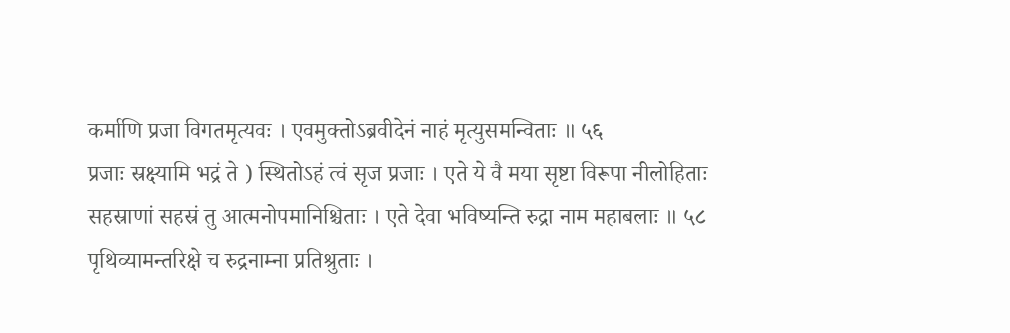कर्माणि प्रजा विगतमृत्यवः । एवमुक्तोऽब्रवीदेनं नाहं मृत्युसमन्विताः ॥ ५६
प्रजाः स्रक्ष्यामि भद्रं ते ) स्थितोऽहं त्वं सृज प्रजाः । एते ये वै मया सृष्टा विरूपा नीलोहिताः
सहस्राणां सहस्रं तु आत्मनोपमानिश्चिताः । एते देवा भविष्यन्ति रुद्रा नाम महाबलाः ॥ ५८
पृथिव्यामन्तरिक्षे च रुद्रनाम्ना प्रतिश्रुताः ।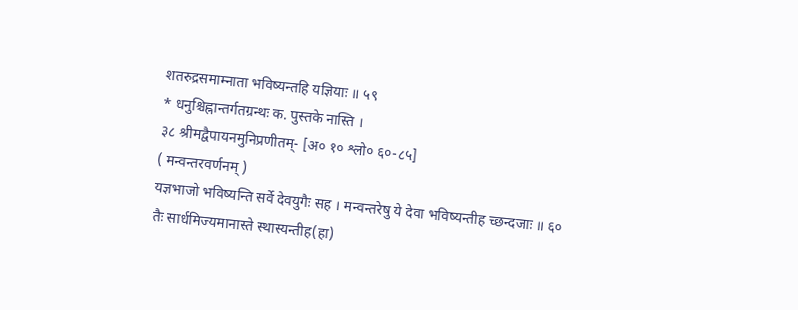शतरुद्रसमाम्नाता भविष्यन्तहि यज्ञियाः ॥ ५९
* धनुश्चिह्नान्तर्गतग्रन्थः क. पुस्तके नास्ति ।
३८ श्रीमद्वैपायनमुनिप्रणीतम्- [अ० १० श्लो० ६०-८५]
( मन्वन्तरवर्णनम् )
यज्ञभाजो भविष्यन्ति सर्वे देवयुगैः सह । मन्वन्तरेषु ये देवा भविष्यन्तीह च्छन्दजाः ॥ ६०
तैः सार्धमिज्यमानास्ते स्थास्यन्तीह(हा)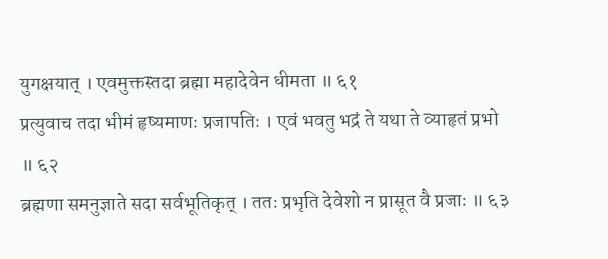युगक्षयात् । एवमुक्तस्तदा ब्रह्मा महादेवेन धीमता ॥ ६१
प्रत्युवाच तदा भीमं हृष्यमाणः प्रजापतिः । एवं भवतु भद्रं ते यथा ते व्याहृतं प्रभो ॥ ६२
ब्रह्मणा समनुज्ञाते सदा सर्वभूतिकृत् । ततः प्रभृति देवेशो न प्रासूत वै प्रजाः ॥ ६३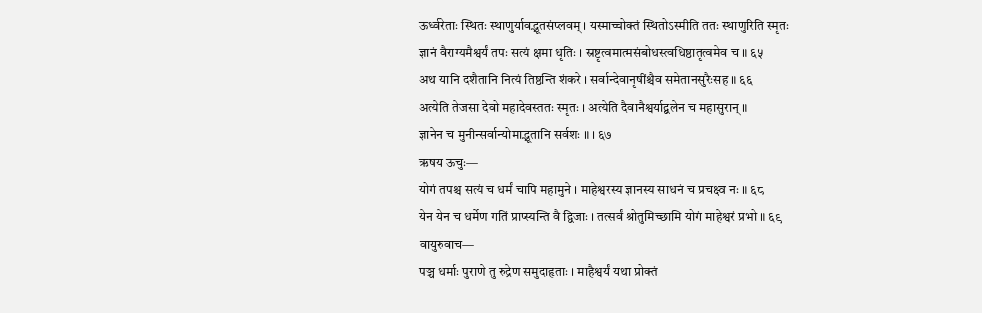ऊर्ध्वरेताः स्थितः स्थाणुर्यावद्भूतसंप्लवम् । यस्माच्चोक्तं स्थितोऽस्मीति ततः स्थाणुरिति स्मृतः
ज्ञानं वैराग्यमैश्वर्यं तपः सत्यं क्षमा धृतिः । स्रष्टृत्वमात्मसंबोधस्त्वधिष्ठातृत्वमेव च ॥ ६५
अथ यानि दशैतानि नित्यं तिष्ठन्ति शंकरे । सर्वान्देवानृषींश्चैव समेतानसुरैःसह ॥ ६६
अत्येति तेजसा देवो महादेवस्ततः स्मृतः । अत्येति दैवानैश्वर्याद्बलेन च महासुरान् ॥
ज्ञानेन च मुनीन्सर्वान्योमाद्भूतानि सर्वशः ॥ । ६७
ऋषय ऊचुः—
योगं तपश्च सत्यं च धर्मं चापि महामुने । माहेश्वरस्य ज्ञानस्य साधनं च प्रचक्ष्व नः ॥ ६८
येन येन च धर्मेण गतिं प्राप्स्यन्ति वै द्विजाः । तत्सर्वं श्रोतुमिच्छामि योगं माहेश्वरं प्रभो ॥ ६९
वायुरुवाच—
पञ्च धर्माः पुराणे तु रुद्रेण समुदाहृताः । माहैश्वर्यं यथा प्रोक्तं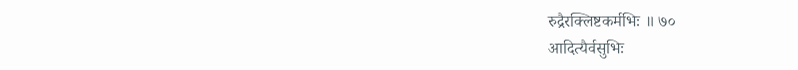रुद्रैरक्लिष्टकर्मभिः ॥ ७०
आदित्यैर्वसुभिः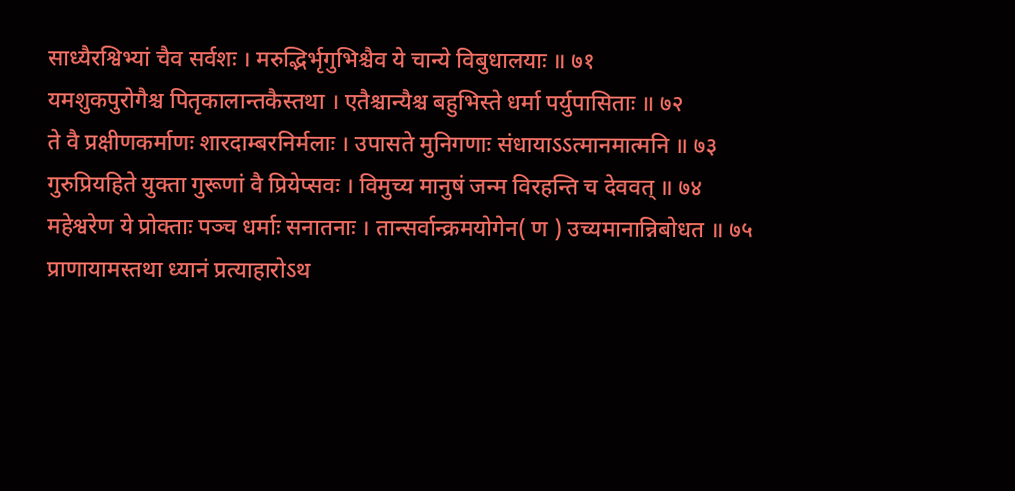साध्यैरश्विभ्यां चैव सर्वशः । मरुद्भिर्भृगुभिश्चैव ये चान्ये विबुधालयाः ॥ ७१
यमशुकपुरोगैश्च पितृकालान्तकैस्तथा । एतैश्चान्यैश्च बहुभिस्ते धर्मा पर्युपासिताः ॥ ७२
ते वै प्रक्षीणकर्माणः शारदाम्बरनिर्मलाः । उपासते मुनिगणाः संधायाऽऽत्मानमात्मनि ॥ ७३
गुरुप्रियहिते युक्ता गुरूणां वै प्रियेप्सवः । विमुच्य मानुषं जन्म विरहन्ति च देववत् ॥ ७४
महेश्वरेण ये प्रोक्ताः पञ्च धर्माः सनातनाः । तान्सर्वान्क्रमयोगेन( ण ) उच्यमानान्निबोधत ॥ ७५
प्राणायामस्तथा ध्यानं प्रत्याहारोऽथ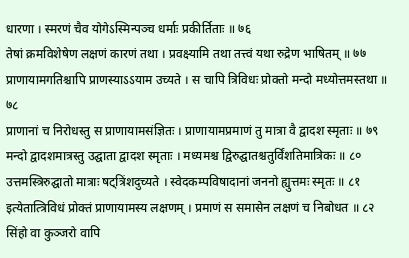धारणा । स्मरणं चैव योगेऽस्मिन्पञ्च धर्माः प्रकीर्तिताः ॥ ७६
तेषां क्रमविशेषेण लक्षणं कारणं तथा । प्रवक्ष्यामि तथा तत्त्वं यथा रुद्रेण भाषितम् ॥ ७७
प्राणायामगतिश्चापि प्राणस्याऽऽयाम उच्यते । स चापि त्रिविधः प्रोक्तो मन्दो मध्योत्तमस्तथा ॥ ७८
प्राणानां च निरोधस्तु स प्राणायामसंज्ञितः । प्राणायामप्रमाणं तु मात्रा वै द्वादश स्मृताः ॥ ७९
मन्दो द्वादशमात्रस्तु उद्घाता द्वादश स्मृताः । मध्यमश्च द्विरुद्घातश्चतुर्विंशतिमात्रिकः ॥ ८०
उत्तमस्त्रिरुद्घातो मात्राः षट्त्रिंशदुच्यते । स्वेदकम्पविषादानां जननो ह्युत्तमः स्मृतः ॥ ८१
इत्येतात्त्रिविधं प्रोक्तं प्राणायामस्य लक्षणम् । प्रमाणं स समासेन लक्षणं च निबोधत ॥ ८२
सिंहो वा कुञ्जरो वापि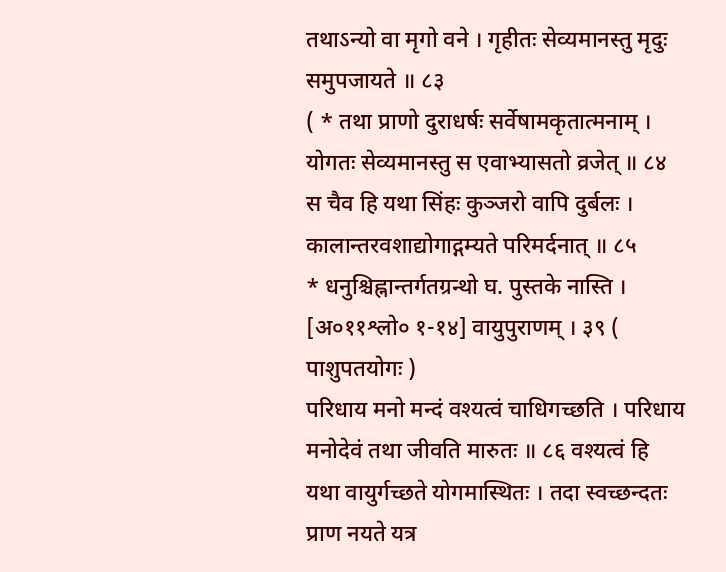तथाऽन्यो वा मृगो वने । गृहीतः सेव्यमानस्तु मृदुः समुपजायते ॥ ८३
( * तथा प्राणो दुराधर्षः सर्वेषामकृतात्मनाम् । योगतः सेव्यमानस्तु स एवाभ्यासतो व्रजेत् ॥ ८४
स चैव हि यथा सिंहः कुञ्जरो वापि दुर्बलः । कालान्तरवशाद्योगाद्गम्यते परिमर्दनात् ॥ ८५
* धनुश्चिह्नान्तर्गतग्रन्थो घ. पुस्तके नास्ति ।
[अ०११श्लो० १-१४] वायुपुराणम् । ३९ ( पाशुपतयोगः )
परिधाय मनो मन्दं वश्यत्वं चाधिगच्छति । परिधाय मनोदेवं तथा जीवति मारुतः ॥ ८६ वश्यत्वं हि यथा वायुर्गच्छते योगमास्थितः । तदा स्वच्छन्दतः प्राण नयते यत्र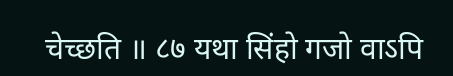चेच्छति ॥ ८७ यथा सिंहो गजो वाऽपि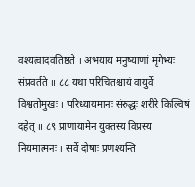वश्यत्वादवतिष्ठते । अभयाय मनुष्याणां मृगेभ्यः संप्रवर्तते ॥ ८८ यथा परिचितश्चायं वायुर्वे विश्वतोमुखः । परिध्यायमानः संरुद्धः शरीरे किल्विषं दहेत् ॥ ८९ प्राणायामेन युक्तस्य विप्रस्य नियमात्मनः । सर्वे दोषाः प्रणश्यन्ति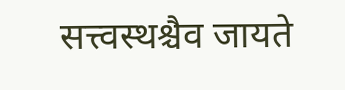सत्त्वस्थश्चैव जायते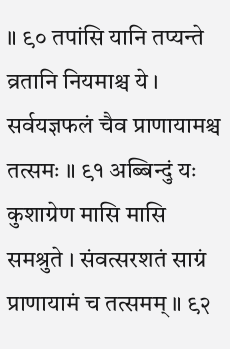॥ ९० तपांसि यानि तप्यन्ते व्रतानि नियमाश्च ये । सर्वयज्ञफलं चैव प्राणायामश्च तत्समः ॥ ९१ अब्बिन्दुं यः कुशाग्रेण मासि मासि समश्रुते । संवत्सरशतं साग्रं प्राणायामं च तत्समम् ॥ ९२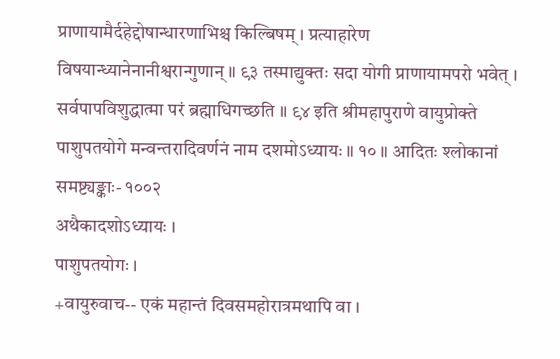प्राणायामैर्दहेद्दोषान्धारणाभिश्च किल्बिषम् । प्रत्याहारेण विषयान्ध्यानेनानीश्वरान्गुणान् ॥ ९३ तस्माद्युक्तः सदा योगी प्राणायामपरो भवेत् । सर्वपापविशुद्धात्मा परं ब्रह्माधिगच्छति ॥ ९४ इति श्रीमहापुराणे वायुप्रोक्ते पाशुपतयोगे मन्वन्तरादिवर्णनं नाम दशमोऽध्यायः ॥ १० ॥ आदितः श्लोकानां समष्ट्यङ्काः- १००२
अथैकादशोऽध्यायः ।
पाशुपतयोगः ।
+वायुरुवाच-- एकं महान्तं दिवसमहोरात्रमथापि वा ।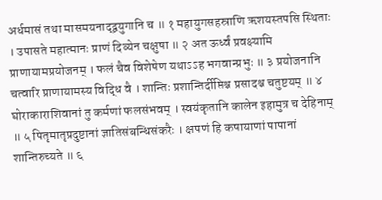अर्धमासं तथा मासमयनाद्द्वयुगानि च ॥ १ महायुगसहस्राणि ऋशयस्तपसि स्थिताः । उपासते महात्मानः प्राणं दिव्येन चक्षुषा ॥ २ अत ऊर्ध्वं प्रवक्ष्यामि प्राणायामप्रयोजनम् । फलं चैव विशेषेण यथाऽऽह भगवान्प्रभुः ॥ ३ प्रयोजनानि चत्वारि प्राणायामस्य विद्धि वै । शान्तिः प्रशान्तिर्दीप्तिश्च प्रसादश्च चतुष्टयम् ॥ ४ घोराकाराशिवानां तु कर्मणां फलसंभवम् । स्वयंकृतानि कालेन इहामुत्र च देहिनाम् ॥ ५ पितृमातृप्रदुष्टानां ज्ञातिसंबन्धिसंकरैः । क्षपणं हि कषायाणां पापानां शान्तिरुच्यते ॥ ६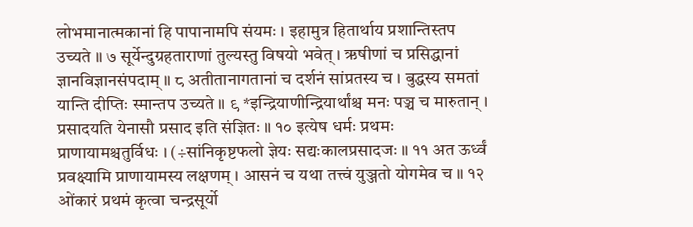लोभमानात्मकानां हि पापानामपि संयमः । इहामुत्र हितार्थाय प्रशान्तिस्तप उच्यते ॥ ७ सूर्येन्दुग्रहताराणां तुल्यस्तु विषयो भवेत् । ऋषीणां च प्रसिद्धानां ज्ञानविज्ञानसंपदाम् ॥ ८ अतीतानागतानां च दर्शनं सांप्रतस्य च । बुद्धस्य समतां यान्ति दीप्तिः स्मान्तप उच्यते ॥ ९ *इन्द्रियाणीन्द्रियार्थांश्च मनः पञ्च च मारुतान् । प्रसादयति येनासौ प्रसाद इति संज्ञितः ॥ १० इत्येष धर्मः प्रथमः प्राणायामश्चतुर्विधः । (÷सांनिकृष्टफलो ज्ञेयः सद्यःकालप्रसादजः ॥ ११ अत ऊर्ध्वं प्रवक्ष्यामि प्राणायामस्य लक्षणम् । आसनं च यथा तत्त्वं युञ्जतो योगमेव च ॥ १२ ओंकारं प्रथमं कृत्वा चन्द्रसूर्यो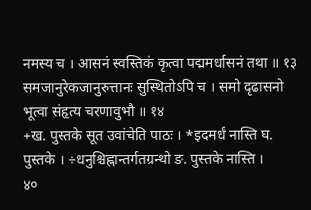नमस्य च । आसनं स्वस्तिकं कृत्वा पद्ममर्धासनं तथा ॥ १३ समजानुरेकजानुरुत्तानः सुस्थितोऽपि च । समो दृढासनो भूत्वा संहृत्य चरणावुभौ ॥ १४
+ख. पुस्तके सूत उवांचेति पाठः । *इदमर्धं नास्ति घ. पुस्तके । ÷धनुश्चिह्नान्तर्गतग्रन्थो ङ. पुस्तके नास्ति ।
४०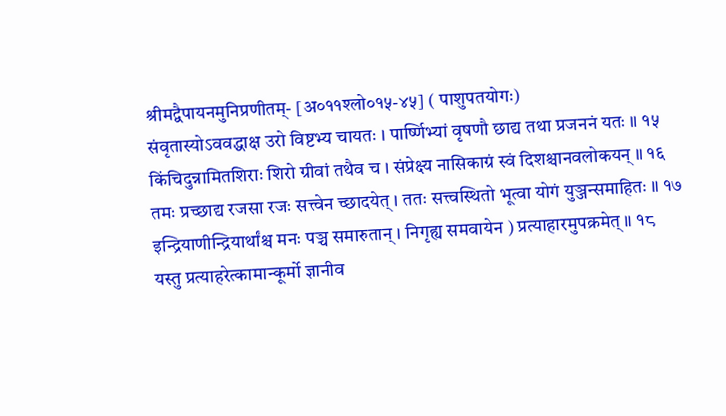श्रीमद्वैपायनमुनिप्रणीतम्- [अ०११श्लो०१५-४५] ( पाशुपतयोगः)
संवृतास्योऽववद्धाक्ष उरो विष्टभ्य चायतः । पार्ष्णिभ्यां वृषणौ छाद्य तथा प्रजननं यतः ॥ १५
किंचिदुन्नामितशिराः शिरो ग्रीवां तथैव च । संप्रेक्ष्य नासिकाग्रं स्वं दिशश्चानवलोकयन् ॥ १६
तमः प्रच्छाद्य रजसा रजः सत्त्वेन च्छादयेत् । ततः सत्त्वस्थितो भूत्वा योगं युञ्जन्समाहितः ॥ १७
इन्द्रियाणीन्द्रियार्थांश्च मनः पञ्च समारुतान् । निगृह्य समवायेन ) प्रत्याहारमुपक्रमेत् ॥ १८
यस्तु प्रत्याहरेत्कामान्कूर्मो ज्ञानीव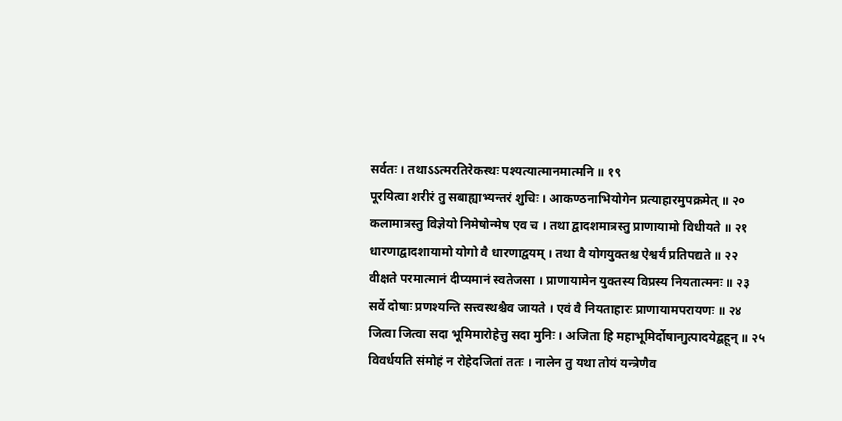सर्वतः । तथाऽऽत्मरतिरेकस्थः पश्यत्यात्मानमात्मनि ॥ १९
पूरयित्वा शरीरं तु सबाह्याभ्यन्तरं शुचिः । आकण्ठनाभियोगेन प्रत्याहारमुपक्रमेत् ॥ २०
कलामात्रस्तु विज्ञेयो निमेषोन्मेष एव च । तथा द्वादशमात्रस्तु प्राणायामो विधीयते ॥ २१
धारणाद्वादशायामो योगो वै धारणाद्वयम् । तथा वै योगयुक्तश्च ऐश्वर्यं प्रतिपद्यते ॥ २२
वीक्षते परमात्मानं दीप्यमानं स्वतेजसा । प्राणायामेन युक्तस्य विप्रस्य नियतात्मनः ॥ २३
सर्वे दोषाः प्रणश्यन्ति सत्त्वस्थश्चैव जायते । एवं वै नियताहारः प्राणायामपरायणः ॥ २४
जित्वा जित्वा सदा भूमिमारोहेत्तु सदा मुनिः । अजिता हि महाभूमिर्दोषानाुत्पादयेद्बहून् ॥ २५
विवर्धयति संमोहं न रोहेदजितां ततः । नालेन तु यथा तोयं यन्त्रेणैव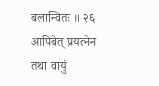बलान्वितः ॥ २६
आपिबेत् प्रयत्नेन तथा वायुं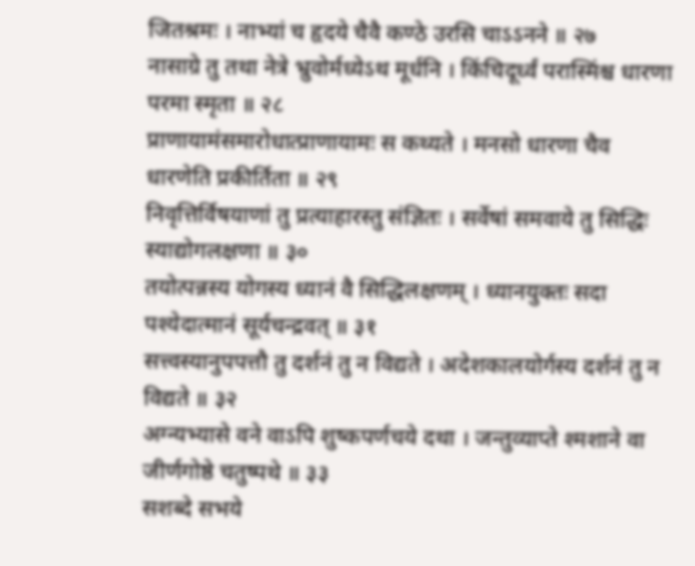जितश्रमः । नाभ्यां च हृदये चैवै कण्ठे उरसि चाऽऽनने ॥ २७
नासाग्रे तु तथा नेत्रे भ्रुवोर्मध्येऽथ मूर्धनि । किंचिदूर्ध्वं परास्मिंश्च धारणा परमा स्मृता ॥ २८
प्राणायामंसमारोधात्प्राणायामः स कथ्यते । मनसो धारणा चैव धारणेति प्रकीर्तिता ॥ २९
निवृत्तिर्विषयाणां तु प्रत्याहारस्तु संज्ञितः । सर्वेषां समवाये तु सिद्धिः स्याद्योगलक्षणा ॥ ३०
तयोत्पन्नस्य योगस्य ध्यानं वै सिद्धिलक्षणम् । ध्यानयुक्तः सदा पश्येदात्मानं सूर्यचन्द्रवत् ॥ ३१
सत्त्वस्यानुपपत्तौ तु दर्शनं तु न विद्यते । अदेशकालयोर्गस्य दर्शनं तु न विद्यते ॥ ३२
अग्न्यभ्यासे वने वाऽपि शुष्कपर्णचये दथा । जन्तुव्याप्ते श्मशाने वा जीर्णगोष्ठे चतुष्पथे ॥ ३३
सशब्दे सभये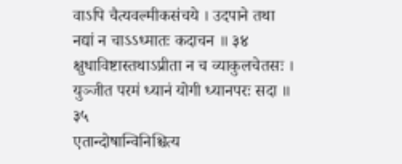वाऽपि चैत्यवल्मीकसंचये । उदपाने तथा नद्यां न चाऽऽध्मातः कदाचन ॥ ३४
क्षुधाविष्टास्तथाऽप्रीता न च व्याकुलचेतसः । युञ्जीत परमं ध्यानं योगी ध्यानपरः सदा ॥ ३५
एतान्दोषान्विनिश्चित्य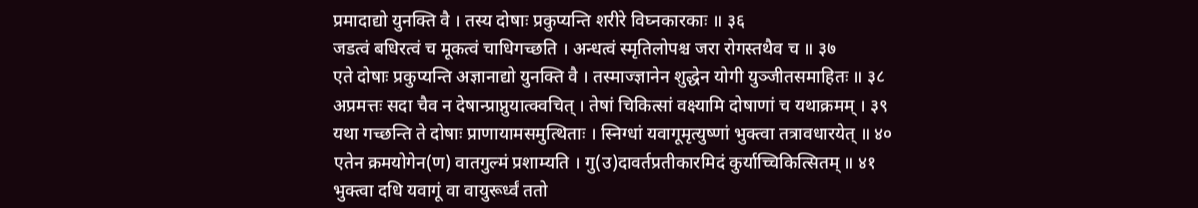प्रमादाद्यो युनक्ति वै । तस्य दोषाः प्रकुप्यन्ति शरीरे विघ्नकारकाः ॥ ३६
जडत्वं बधिरत्वं च मूकत्वं चाधिगच्छति । अन्धत्वं स्मृतिलोपश्च जरा रोगस्तथैव च ॥ ३७
एते दोषाः प्रकुप्यन्ति अज्ञानाद्यो युनक्ति वै । तस्माज्ज्ञानेन शुद्धेन योगी युञ्जीतसमाहितः ॥ ३८
अप्रमत्तः सदा चैव न देषान्प्राप्नुयात्क्वचित् । तेषां चिकित्सां वक्ष्यामि दोषाणां च यथाक्रमम् । ३९
यथा गच्छन्ति ते दोषाः प्राणायामसमुत्थिताः । स्निग्धां यवागूमृत्युष्णां भुक्त्वा तत्रावधारयेत् ॥ ४०
एतेन क्रमयोगेन(ण) वातगुल्मं प्रशाम्यति । गु(उ)दावर्तप्रतीकारमिदं कुर्याच्चिकित्सितम् ॥ ४१
भुक्त्वा दधि यवागूं वा वायुरूर्ध्वं ततो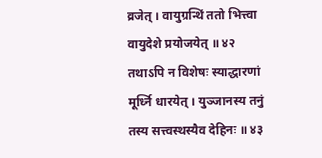व्रजेत् । वायुग्रन्थिं ततो भित्त्वा वायुदेशे प्रयोजयेत् ॥ ४२
तथाऽपि न विशेषः स्याद्धारणां मूर्ध्नि धारयेत् । युञ्जानस्य तनुं तस्य सत्त्वस्थस्यैव देहिनः ॥ ४३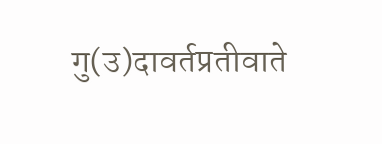गु(उ)दावर्तप्रतीवाते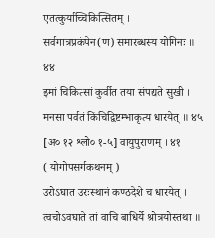एतत्कुर्याच्चिकित्सितम् । सर्वगात्रप्रकंपेन(ण) समारब्धस्य योगिनः ॥ ४४
इमां चिकित्सां कुर्वीत तया संपद्यते सुखी । मनसा पर्वतं किंचिद्विष्टम्भाकृत्य धारयेत् ॥ ४५
[अ० १२ श्लो० १-५] वायुपुराणम् । ४१
( योगोपसर्गकथनम् )
उरोऽघात उरःस्थानं कण्ठदेशे च धारयेत् । त्वचोऽवघाते तां वाचि बाधिर्ये श्रोत्रयोस्तथा ॥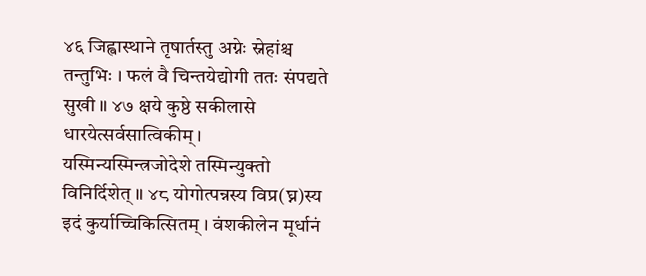४६ जिह्वास्थाने तृषार्तस्तु अग्नेः स्नेहांश्च तन्तुभिः । फलं वै चिन्तयेद्योगी ततः संपद्यते सुखी ॥ ४७ क्षये कुष्ठे सकीलासे धारयेत्सर्वसात्विकीम् । यस्मिन्यस्मिन्त्रजोदेशे तस्मिन्युक्तो विनिर्दिशेत् ॥ ४८ योगोत्पन्नस्य विप्र(घ्न)स्य इदं कुर्याच्चिकित्सितम् । वंशकीलेन मूर्धानं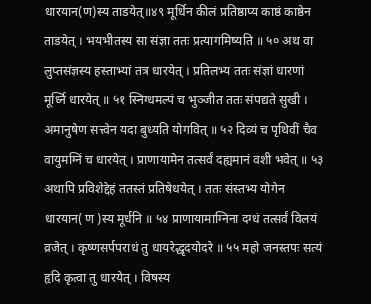धारयान(ण)स्य ताडयेत्॥४९ मूर्धिन कीलं प्रतिष्ठाप्य काष्ठं काष्ठेन ताडयेत् । भयभीतस्य सा संज्ञा ततः प्रत्यागमिष्यति ॥ ५० अथ वा लुप्तसंज्ञस्य हस्ताभ्यां तत्र धारयेत् । प्रतिलभ्य ततः संज्ञां धारणां मूर्ध्नि धारयेत् ॥ ५१ स्निग्धमल्पं च भुञ्जीत ततः संपद्यते सुखी । अमानुषेण सत्त्वेन यदा बुध्यति योगवित् ॥ ५२ दिव्यं च पृथिवीं चैव वायुमग्निं च धारयेत् । प्राणायामेन तत्सर्वं दह्यमानं वशी भवेत् ॥ ५३ अथापि प्रविशेद्देहं ततस्तं प्रतिषेधयेत् । ततः संस्तभ्य योगेन धारयान( ण )स्य मूर्धनि ॥ ५४ प्राणायामाग्निना दग्धं तत्सर्वं विलयं व्रजेत् । कृष्णसर्पपराधं तु धायरेद्धृदयोदरे ॥ ५५ महो जनस्तपः सत्यं हृदि कृत्वा तु धारयेत् । विषस्य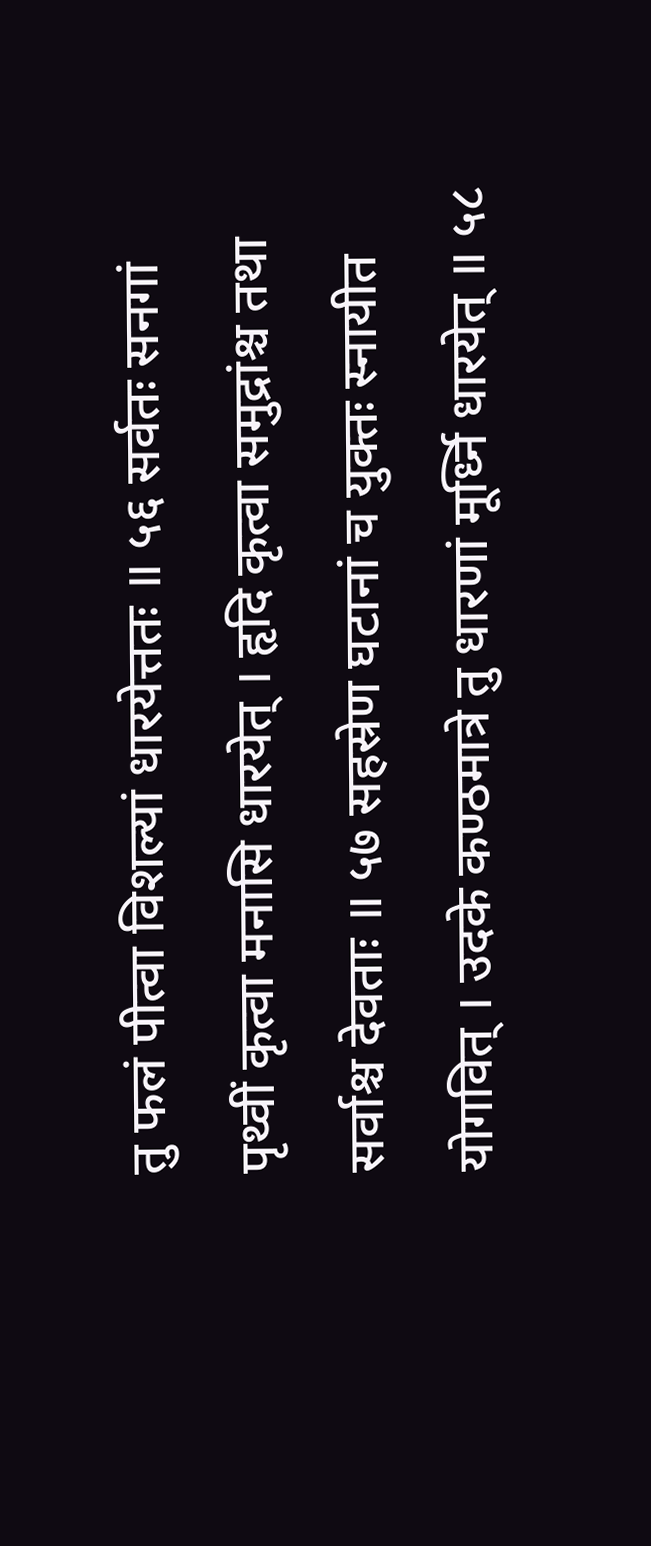तु फलं पीत्वा विशल्यां धारयेत्ततः ॥ ५६ सर्वतः सनगां पृथ्वीं कृत्वा मनासि धारयेत् । हृदि कृत्वा समुद्रांश्च तथा सर्वाश्च देवताः ॥ ५७ सहस्रेण घटानां च युक्तः स्नायीत योगवित् । उदके कण्ठमात्रे तु धारणां मूर्ध्नि धारयेत् ॥ ५८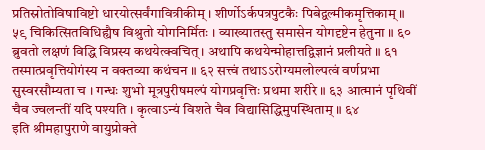प्रतिस्रोतोविषाविष्टो धारयोत्सर्वंगावित्रीकीम् । शीर्णोऽर्कपत्रपुटकैः पिबेद्वल्मीकमृत्तिकाम् ॥ ५९ चिकित्सितविधिह्यैष विश्रुतो योगनिर्मितः । व्याख्यातस्तु समासेन योगदृष्टेन हेतुना ॥ ६० ब्रुवतो लक्षणं विद्धि विप्रस्य कथयेत्क्वचित् । अथापि कथयेन्मोहात्तद्विज्ञानं प्रलीयते ॥ ६१ तस्मात्प्रवृत्तियोगंस्य न वक्तव्या कथंचन ॥ ६२ सत्त्वं तथाऽऽरोग्यमलोल्पत्वं वर्णप्रभा सुस्वरसौम्यता च । गन्धः शुभो मूत्रपुरीषमल्पं योगप्रवृत्तिः प्रथमा शरीरे ॥ ६३ आत्मानं पृथिवीं चैव ज्वलन्तीं यदि पश्यति । कृत्वाऽन्यं विशते चैव विद्यासिद्धिमुपस्थिताम् ॥ ६४
इति श्रीमहापुराणे वायुप्रोक्ते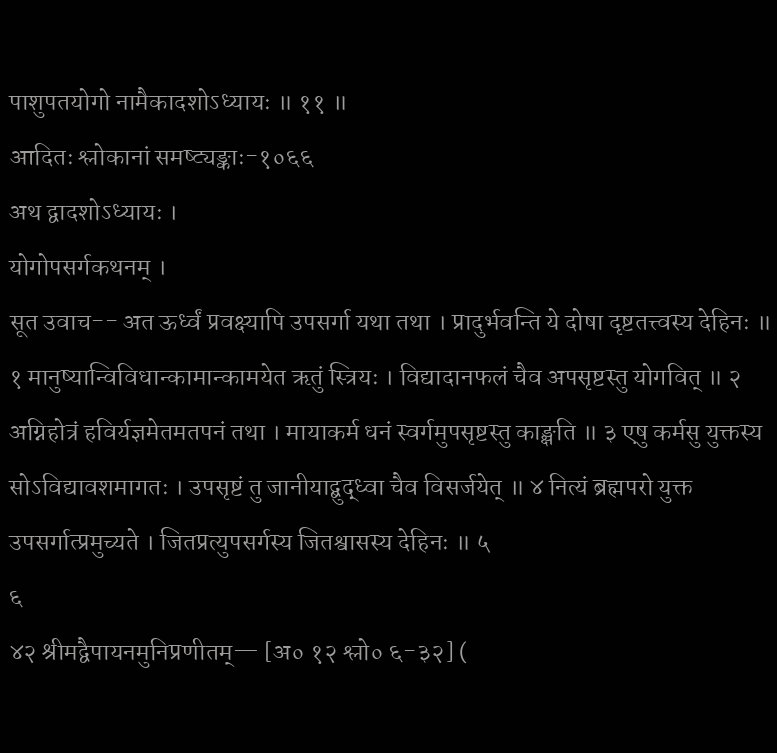पाशुपतयोगो नामैकादशोऽध्यायः ॥ ११ ॥
आदितः श्लोकानां समष्ट्यङ्काः-१०६६
अथ द्वादशोऽध्यायः ।
योगोपसर्गकथनम् ।
सूत उवाच-- अत ऊर्ध्वं प्रवक्ष्यापि उपसर्गा यथा तथा । प्रादुर्भवन्ति ये दोषा दृष्टतत्त्वस्य देहिनः ॥ १ मानुष्यान्विविधान्कामान्कामयेत ऋतुं स्त्रियः । विद्यादानफलं चैव अपसृष्टस्तु योगवित् ॥ २ अग्निहोत्रं हविर्यज्ञमेतमतपनं तथा । मायाकर्म धनं स्वर्गमुपसृष्टस्तु काङ्क्षति ॥ ३ एषु कर्मसु युक्तस्य सोऽविद्यावशमागतः । उपसृष्टं तु जानीयाद्बुद्ध्वा चैव विसर्जयेत् ॥ ४ नित्यं ब्रह्मपरो युक्त उपसर्गात्प्रमुच्यते । जितप्रत्युपसर्गस्य जितश्वासस्य देहिनः ॥ ५
६
४२ श्रीमद्वैपायनमुनिप्रणीतम्— [अ० १२ श्लो० ६-३२] (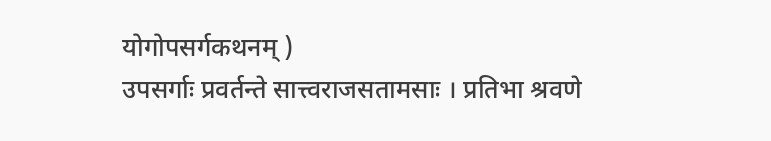योगोपसर्गकथनम् )
उपसर्गाः प्रवर्तन्ते सात्त्वराजसतामसाः । प्रतिभा श्रवणे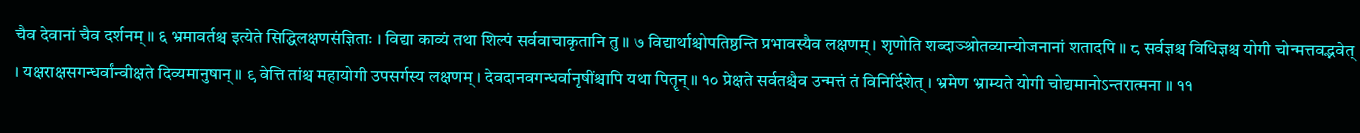चैव देवानां चैव दर्शनम् ॥ ६ भ्रमावर्तश्च इत्येते सिद्धिलक्षणसंज्ञिताः । विद्या काव्यं तथा शिल्पं सर्ववाचाकृतानि तु ॥ ७ विद्यार्थाश्चोपतिष्ठन्ति प्रभावस्यैव लक्षणम् । शृणोति शब्दाञ्श्रोतव्यान्योजनानां शतादपि ॥ ८ सर्वज्ञश्च विधिज्ञश्च योगी चोन्मत्तवद्भवेत् । यक्षराक्षसगन्धर्वांन्वीक्षते दिव्यमानुषान् ॥ ९ वेत्ति तांश्च महायोगी उपसर्गस्य लक्षणम् । देवदानवगन्धर्वानृषींश्चापि यथा पितॄन् ॥ १० प्रेक्षते सर्वतश्चैव उन्मत्तं तं विनिर्दिशेत् । भ्रमेण भ्राम्यते योगी चोद्यमानोऽन्तरात्मना ॥ ११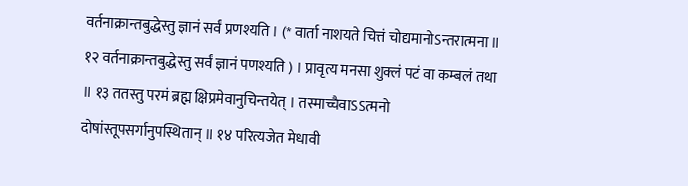वर्तनाक्रान्तबुद्धेस्तु ज्ञानं सर्वं प्रणश्यति । (* वार्ता नाशयते चित्तं चोद्यमानोऽन्तरात्मना ॥ १२ वर्तनाक्रान्तबुद्धेस्तु सर्वं ज्ञानं पणश्यति ) । प्रावृत्य मनसा शुक्लं पटं वा कम्बलं तथा ॥ १३ ततस्तु परमं ब्रह्म क्षिप्रमेवानुचिन्तयेत् । तस्माच्चैवाऽऽत्मनो दोषांस्तूपसर्गानुपस्थितान् ॥ १४ परित्यजेत मेधावी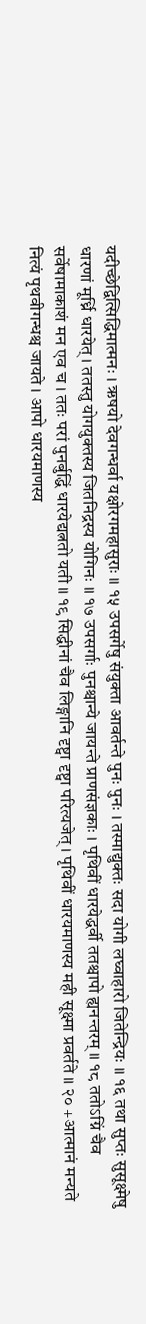यदीच्छेद्वित्सिद्धिमात्मनः । ऋषयो देवगन्धर्वा यक्षोरगमहासुराः ॥ १५ उपसर्गेषु संयुक्ता आवर्तन्ते पुनः पुनः । तस्माद्युक्तः सदा योगी लघ्वाहारो जितेन्द्रियः ॥ १६ तथा सुप्तः सुसूक्ष्मेषु धारणां मूर्ध्नि धारयेत् । ततस्तु योगयुक्तस्य जितनिद्रस्य योगिनः ॥ १७ उपसर्गाः पुनश्चान्ये जायन्ते प्राणसंज्ञकाः । पृथिवीं धारयेद्धर्वी ततश्चापो ह्यनन्तरम् ॥ १८ ततोऽग्निं चैव सर्वेषामाकाशं मन एव च । ततः परां पुनर्बुद्धिं धारयेद्यत्नतो यती ॥ १९ सिद्धीनां चैव लिङ्गानि दृष्ट्वा दृष्ट्वा परित्यजेत् । पृथिवीं धारयमाणस्य मही सूक्ष्मा प्रवर्तते ॥ २० +आत्मानं मन्यते नित्यं पृथवीगन्धश्च जायते । आपो धारयमाणस्य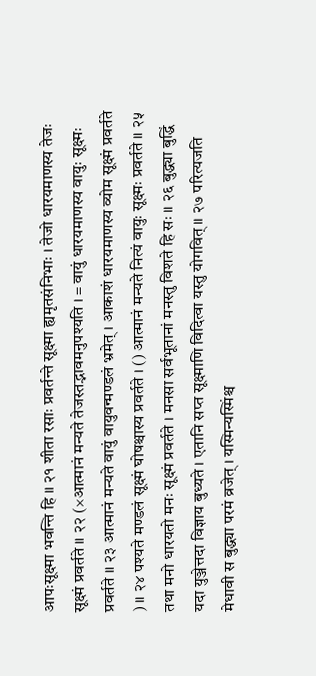आपःसूक्ष्मा भवन्ति हि ॥ २१ शीता रसाः प्रवर्तन्ते सूक्ष्मा ह्यमृतसंनिभाः । तेजो धारयमाणस्य तेजः सूक्ष्मं प्रवर्तते ॥ २२ (×आत्मानं मन्यते तेजस्तद्भावमनुपश्यति । = वायुं धारयमाणस्य वायुः सूक्ष्मः प्रवर्तते ॥ २३ आत्मानं मन्यते वायुं वायुवन्मण्डलं भ्रमेत् । आकाशं धारयमाणस्य व्योम सूक्ष्मं प्रवर्तते ) ॥ २४ पश्यते मण्डलं सूक्ष्मं घोषश्चास्य प्रवर्तते । () आत्मानं मन्यते नित्यं वायुः सूक्ष्मः प्रवर्तते ॥ २५ तथा मनो धारयतो मनः सूक्ष्मं प्रवर्तते । मनसा सर्वभूतानां मनस्तु विशते हि सः ॥ २६ बुद्ध्या बुद्धिं यदा युञ्जेत्तदा विज्ञाय बुध्यते । एतानि सप्त सूक्ष्माणि विदित्वा यस्तु योगवित् ॥ २७ परित्यजति मेधावी स बुद्ध्या परमं व्रजेत् । यस्मिन्यस्मिंश्च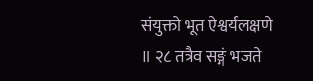संयुक्तो भूत ऐश्वर्यलक्षणे ॥ २८ तत्रैव सङ्गं भजते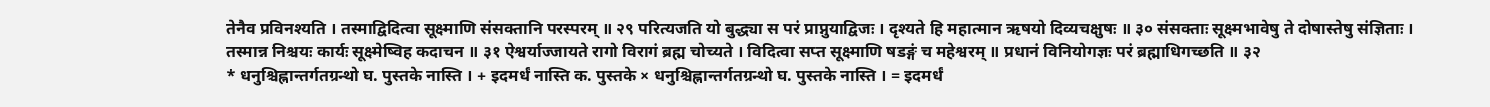तेनैव प्रविनश्यति । तस्माद्विदित्वा सूक्ष्माणि संसक्तानि परस्परम् ॥ २९ परित्यजति यो बुद्ध्या स परं प्राप्नुयाद्विजः । दृश्यते हि महात्मान ऋषयो दिव्यचक्षुषः ॥ ३० संसक्ताः सूक्ष्मभावेषु ते दोषास्तेषु संज्ञिताः । तस्मान्न निश्चयः कार्यः सूक्ष्मेष्विह कदाचन ॥ ३१ ऐश्वर्याज्जायते रागो विरागं ब्रह्म चोच्यते । विदित्वा सप्त सूक्ष्माणि षडङ्गं च महेश्वरम् ॥ प्रधानं विनियोगज्ञः परं ब्रह्माधिगच्छति ॥ ३२
* धनुश्चिह्नान्तर्गतग्रन्थो घ. पुस्तके नास्ति । + इदमर्धं नास्ति क. पुस्तके × धनुश्चिह्नान्तर्गतग्रन्थो घ. पुस्तके नास्ति । = इदमर्धं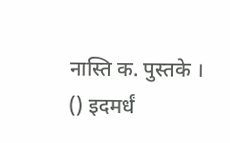नास्ति क. पुस्तके । () इदमर्धं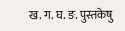ख. ग. घ. ङ. पुस्तकेषु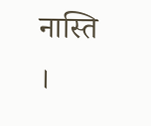नास्ति ।